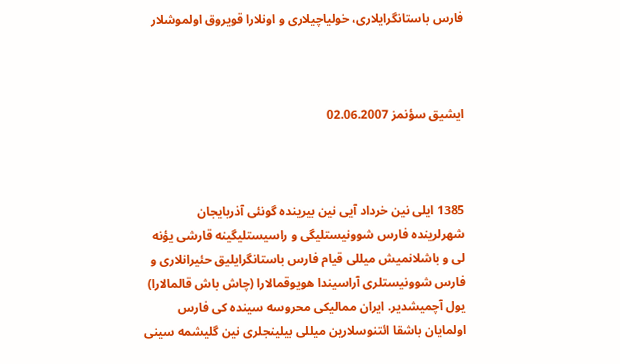فارس باستانگرایلاری، خولیاچیلاری و اونلارا قویروق اولموشلار



ایشیق سؤنمز 02.06.2007



1385 ایلی نین خرداد آیی نین بیرینده گونئی آذربایجان شهرلرینده فارس شوونیستلیگی و راسیستلیگینه قارشی یؤنه لی و باشلانمیش میللی قیام فارس باستانگرایلیق حئیرانلاری و فارس شوونیستلری آراسیندا هویوقمالارا (چاش باش قالمالارا) یول آچمیشدیر. ایران ممالیکی محروسه سینده کی فارس اولمایان باشقا ائتنوسلارین میللی بیلینجلری نین گلیشمه سینی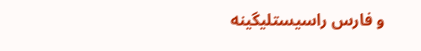و فارس راسیستلیگینه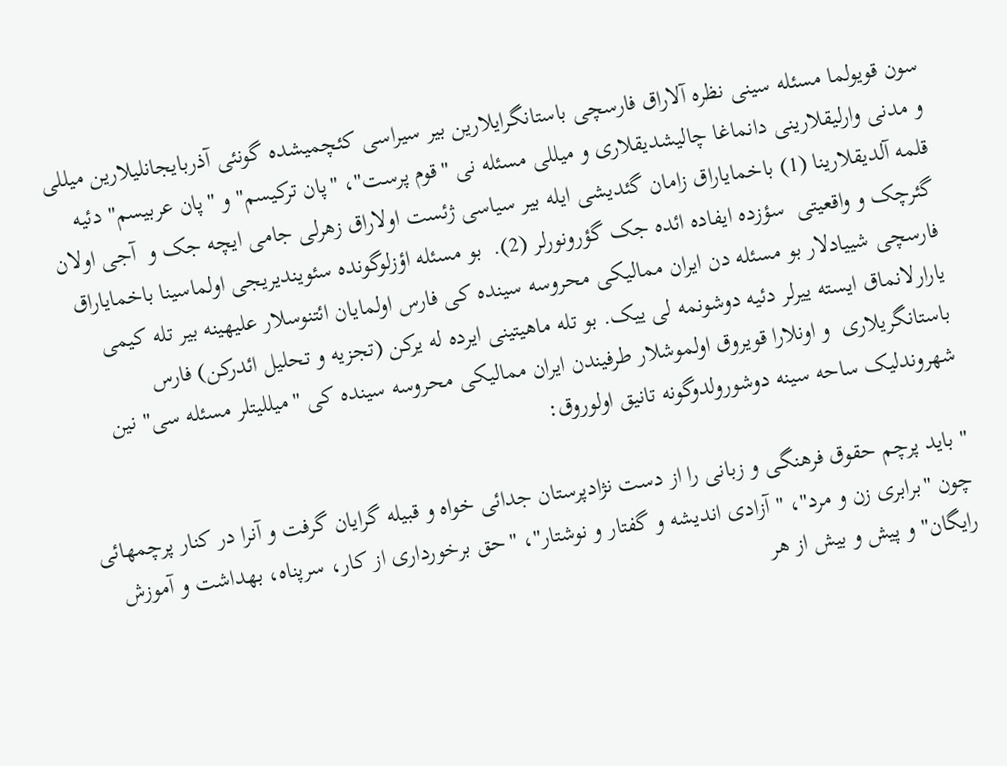سون قویولما مسئله سینی نظره آلاراق فارسچی باستانگرایلارین بیر سیراسی کئچمیشده گونئی آذربایجانلیلارین میللی و مدنی وارلیقلارینی دانماغا چالیشدیقلاری و میللی مسئله نی "قوم پرست"، "پان ترکیسم" و "پان عربیسم" دئیه قلمه آلدیقلارینا (1) باخمایاراق زامان گئدیشی ایله بیر سیاسی ژئست اولاراق زهرلی جامی ایچه جک و  آجی اولان گئرچک و واقعیتی  سؤزده ایفاده ائده جک گؤرونورلر (2).  بو مسئله اؤزلوگونده سئویندیریجی اولماسینا باخمایاراق فارسچی شییادلار بو مسئله دن ایران ممالیکی محروسه سینده کی فارس اولمایان ائتنوسلار علیهینه بیر تله کیمی یارارلانماق ایسته ییرلر دئیه دوشونمه لی ییک. بو تله ماهیتینی ایرده له یرکن (تجزیه و تحلیل ائدرکن) فارس باستانگریلاری  و اونلارا قویروق اولموشلار طرفیندن ایران ممالیکی محروسه سینده کی "میللیتلر مسئله سی" نین شهروندلیک ساحه سینه دوشورولدوگونه تانیق اولوروق:

" باید پرچم حقوق فرهنگی و زبانی را از دست نژادپرستان جدائی خواه و قبیله گرایان گرفت و آنرا در کنار پرچمهائی چون "برابری زن و مرد"، "آزادی اندیشه و گفتار و نوشتار"، "حق برخورداری از کار، سرپناه، بهداشت و آموزش رایگان" و پیش و بیش از هر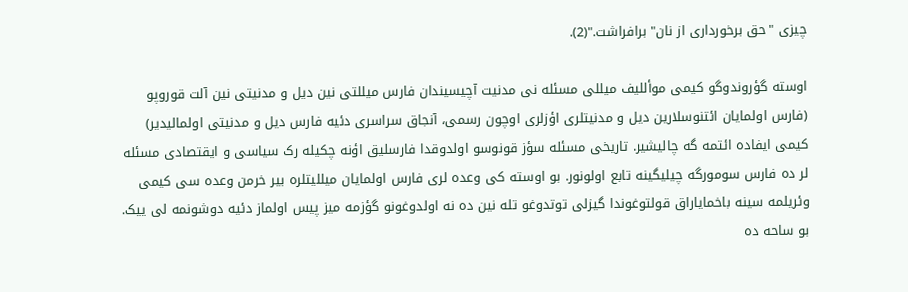چیزی "حق برخورداری از نان" برافراشت."(2).

اوسته گؤروندوگو کیمی موأللیف میللی مسئله نی مدنیت آچیسیندان فارس میللتی نین دیل و مدنیتی نین آلت قوروپو (فارس اولمایان ائتنوسلارین دیل و مدنیتلری اؤزلری اوچون رسمی، آنجاق سراسری دئیه فارس دیل و مدنیتی اولمالیدیر) کیمی ایفاده ائتمه گه چالیشیر. تاریخی مسئله سؤز قونوسو اولدوقدا فارسلیق اؤنه چکیله رک سیاسی و ایقتصادی مسئله لر ده فارس سومورگه چیلیگینه تابع اولونور. بو اوسته کی وعده لری فارس اولمایان میللیتلره بیر خرمن وعده سی کیمی وئریلمه سینه باخمایاراق قولتوغوندا گیزلی توتدوغو تله نین ده نه اولدوغونو گؤزمه میز پیس اولماز دئیه دوشونمه لی ییک. بو ساحه ده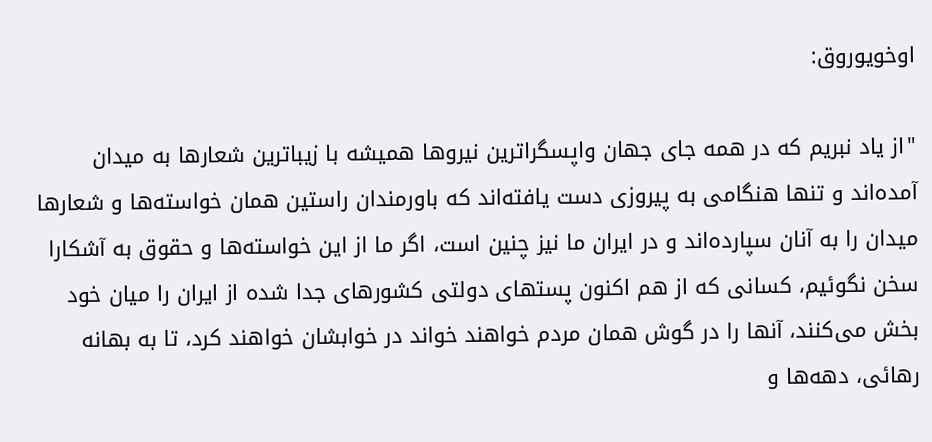اوخویوروق:

"از یاد نبریم که در همه جای جهان واپسگراترین نیروها همیشه با زیباترین شعارها به میدان آمده‌اند و تنها هنگامی به پیروزی دست یافته‌اند که باورمندان راستین همان خواسته‌ها و شعار‌ها میدان را به آنان سپارده‌اند و در ایران ما نیز چنین است، اگر ما از این خواسته‌ها و حقوق به آشکارا سخن نگوئیم، کسانی که از هم اکنون پستهای دولتی کشورهای جدا شده از ایران را میان خود بخش می‌کنند، آنها را در گوش همان مردم خواهند خواند در خوابشان خواهند کرد، تا به بهانه رهائی، دهه‌ها و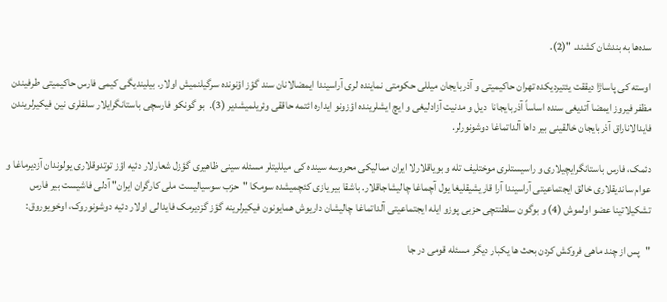سده‌ها به بندشان کشند. "(2).

اوسته کی پاساژا دیققت یئتیردیکده تهران حاکیمیتی و آذربایجان میللی حکومتی نماینده لری آراسیندا ایمضالانان سند گؤز اؤنونده سرگیلنمیش اولار. بیلیندیگی کیمی فارس حاکیمیتی طرفیندن مظفر فیروز ایمضا آتدیغی سنده اساساً آذربایجانا  دیل و مدنیت آزادلیغی و ایچ ایشلرینده اؤزونو ایداره ائتمه حاققی وئریلمیشدیر (3).  بو گونکو فارسچی باستانگرایلار سلفلری نین فیکیرلریندن فایدالاناراق آذربایجان خالقینی بیر داها آلداتماغا دوشونورلر.

دئمک، فارس باستانگرایچیلاری و راسیستلری موختلیف تله و بویاقلارلا ایران ممالیکی محروسه سینده کی میللیتلر مسئله سینی ظاهیری گؤزل شعارلار دئیه اؤز توتدوقلاری یولوندان آزدیرماغا و عوام ساندیقلاری خالق ایجتماعیتی آراسیندا آرا قاریشیقلیغا یول آچماغا چالیشاجاقلار. باشقا بیر یازی کئچمیشده سومکا "حزب سوسیالیست ملی کارگران ایران" آدلی فاشیست بیر فارس تشکیلاتینا عضو اولموش (4) و بوگون سلطنتچی حزبی پوزو ایله ایجتماعیتی آلداتماغا چالیشان داریوش همایونون فیکیرلرینه گؤز گزدیرمک فایدالی اولار دئیه دوشونوروک، اوخویوروق:

"پس از چند ماهی فروکش کردن بحث ها يکبار ديگر مسئله قومی در جا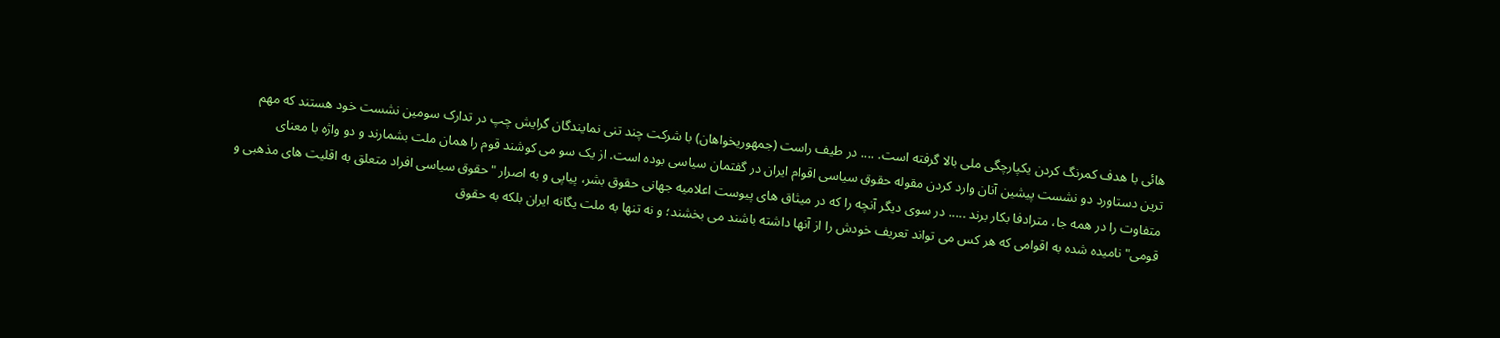هائی با هدف کمرنگ کردن يکپارچگی ملی بالا گرفته است. .... در طيف راست (جمهوریخواهان) با شرکت چند تنی نمايندگان گرايش چپ در تدارک سومين نشست خود هستند که مهم ترين دستاورد دو نشست پيشين آنان وارد کردن مقوله حقوق سياسی اقوام ايران در گفتمان سياسی بوده است. از يک سو می کوشند قوم را همان ملت بشمارند و دو واژه با معنای متفاوت را در همه جا، مترادفا بکار برند ..... در سوی ديگر آنچه را که در ميثاق های پيوست اعلاميه جهانی حقوق بشر، پياپی و به اصرار "حقوق سياسی افراد متعلق به اقليت های مذهبی و قومی" ناميده شده به اقوامی که هر کس می تواند تعريف خودش را از آنها داشته باشند می بخشند؛ و نه تنها به ملت يگانه ايران بلکه به حقوق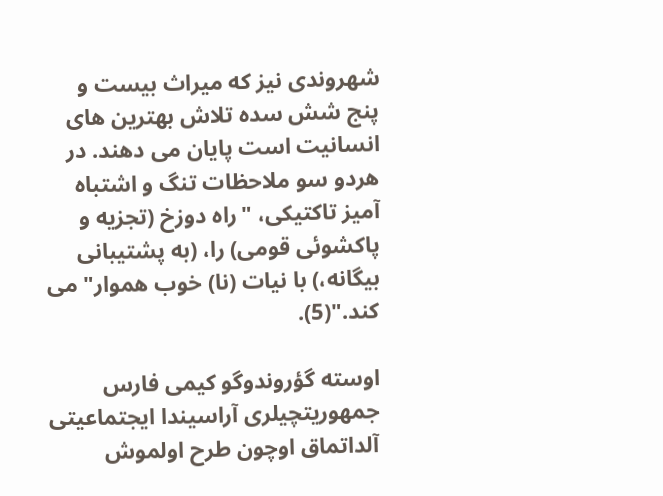شهروندی نيز که ميراث بيست و پنج شش سده تلاش بهترين های انسانيت است پايان می دهند. در هردو سو ملاحظات تنگ و اشتباه آميز تاکتيکی، "راه دوزخ (تجزيه و پاکشوئی قومی) را، (به پشتيبانی بيگانه،) با نيات (نا) خوب هموار" می کند."(5).

اوسته گؤروندوگو کیمی فارس جمهوریتچیلری آراسیندا ایجتماعیتی آلداتماق اوچون طرح اولموش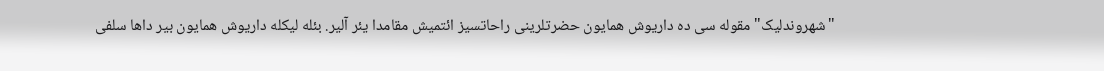"شهروندلیک" مقوله سی ده داریوش همایون حضرتلرینی راحاتسیز ائتمیش مقامدا یئر آلیر. بئله لیکله داریوش همایون بیر داها سلفی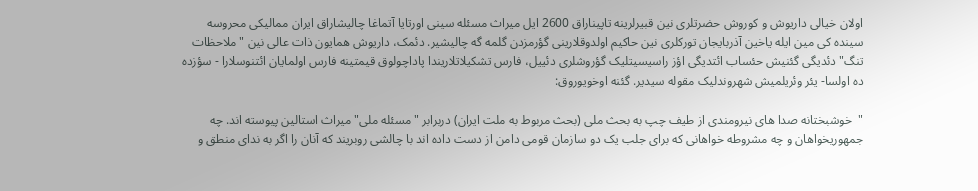اولان خیالی داریوش و کوروش حضرتلری نین قبیرلرینه تاپیناراق 2600 ایل میراث مسئله سینی اورتایا آتماغا چالیشاراق ایران ممالیکی محروسه سینده کی مین ایله یاخین آذربایجان تورکلری نین حاکیم اولدوقلارینی گؤرمزدن گلمه گه چالیشیر. دئمک، داریوش همایون ذات عالی نین "ملاحظات تنگ" دئدیگی گئنیش حئساب ائتدیگی اؤز راسیسیتلیک گؤروشلری دئییل، فارس تشکیلاتلاریندا پاداچولوق قیمتینه فارس اولمایان ائتنوسلارا - سؤزده ده اولسا- یئر وئریلمیش شهروندلیک مقوله سیدیر. گئنه اوخویوروق:

"  خوشبختانه صدا های نيرومندی از طيف چپ به بحث ملی (بحث مربوط به ملت ايران) دربرابر "مسئله ملی" ميراث استالين پيوسته اند. چه جمهوريخواهان و چه مشروطه خواهانی که برای جلب يک دو سازمان قومی دامن از دست داده اند با چالشی روبريند که آنان را اگر به ندای منطق و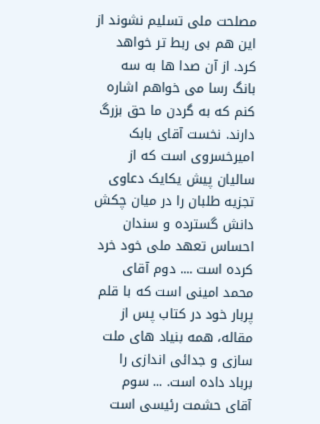مصلحت ملی تسليم نشوند از اين هم بی ربط تر خواهد کرد. از آن صدا ها به سه بانگ رسا می خواهم اشاره کنم که به گردن ما حق بزرگ دارند. نخست آقای بابک اميرخسروی است که از ساليان پيش يکايک دعاوی تجزيه طلبان را در ميان چکش دانش گسترده و سندان احساس تعهد ملی خود خرد کرده است .... دوم آقای محمد امينی است که با قلم پربار خود در کتاب پس از مقاله، همه بنياد های ملت سازی و جدائی اندازی را برباد داده است. ... سوم آقای حشمت رئيسی است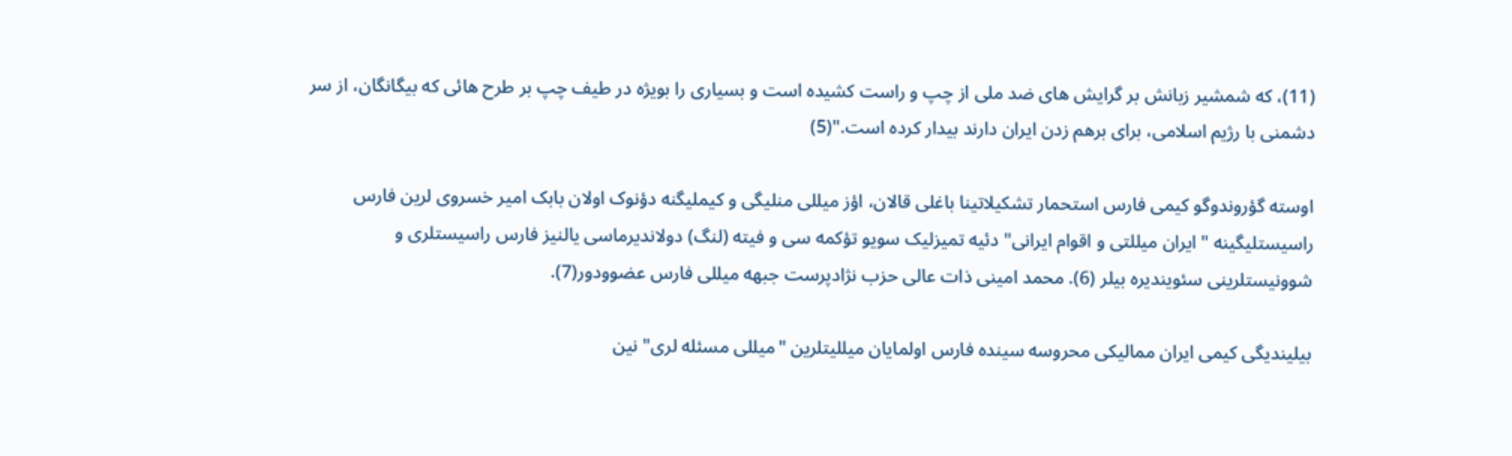(11)، که شمشير زبانش بر گرايش های ضد ملی از چپ و راست کشيده است و بسياری را بويژه در طيف چپ بر طرح هائی که بيگانگان، از سر دشمنی با رژيم اسلامی، برای برهم زدن ايران دارند بيدار کرده است."(5)

اوسته گؤروندوگو کیمی فارس استحمار تشکیلاتینا باغلی قالان، اؤز میللی منلیگی و کیملیگنه دؤنوک اولان بابک امیر خسروی لرین فارس راسیستلیگینه "ایران میللتی و اقوام ایرانی" دئیه تمیزلیک سویو تؤکمه سی و فیته (لنگ) دولاندیرماسی یالنیز فارس راسیستلری و شوونیستلرینی سئویندیره بیلر (6). محمد امینی ذات عالی حزب نژادپرست جبهه میللی فارس عضوودور(7).

بیلیندیگی کیمی ایران ممالیکی محروسه سینده فارس اولمایان میللیتلرین "میللی مسئله لری" نین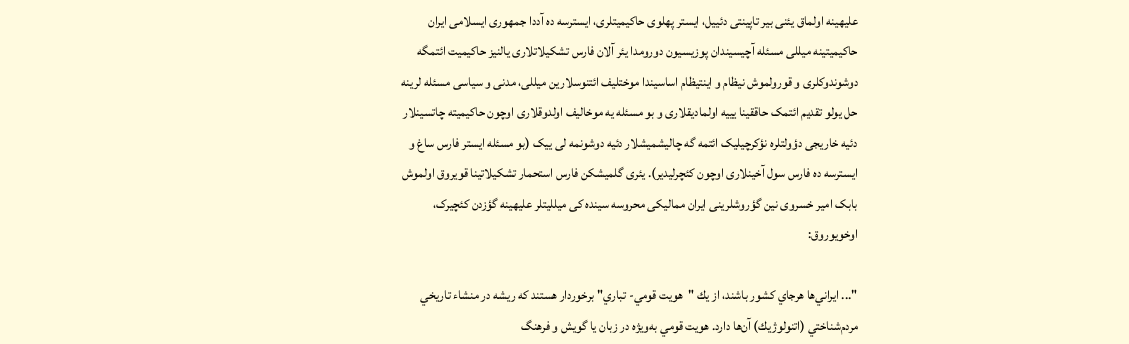علیهینه اولماق یئنی بیر تاپینتی دئییل، ایستر پهلوی حاکیمیتلری، ایسترسه ده آددا جمهوری ایسلامی ایران حاکیمیتینه میللی مسئله آچیسیندان پوزیسیون دورومدا یئر آلان فارس تشکیلاتلاری یالنیز حاکیمیت ائتمگه دوشوندوکلری و قورولموش نیظام و اینتیظام اساسیندا موختلیف ائتنوسلارین میللی، مدنی و سیاسی مسئله لرینه حل یولو تقدیم ائتمک حاققینا یییه اولمادیقلاری و بو مسئله یه موخالیف اولدوقلاری اوچون حاکیمیته چاتسینلار دئیه خاریجی دؤولتلره نؤکرچیلیک ائتمه گه چالیشمیشلار دئیه دوشونمه لی ییک (بو مسئله ایستر فارس ساغ و ایسترسه ده فارس سول آخینلاری اوچون کئچرلیدیر). یئری گلمیشکن فارس استحمار تشکیلاتینا قویروق اولموش بابک امیر خسروی نین گؤروشلرینی ایران ممالیکی محروسه سینده کی میللیتلر علیهینه گؤزدن کئچیرک، اوخویوروق:

"... ايراني‌ها هرجاي كشور باشند، از يك "هويت قومي- تباري" برخوردار هستند كه ريشه در منشاء تاريخي مردم‌شناختي (اتنولوژيك) آن‌ها دارد. هويت قومي به‌ويژه در زبان يا گويش و فرهنگ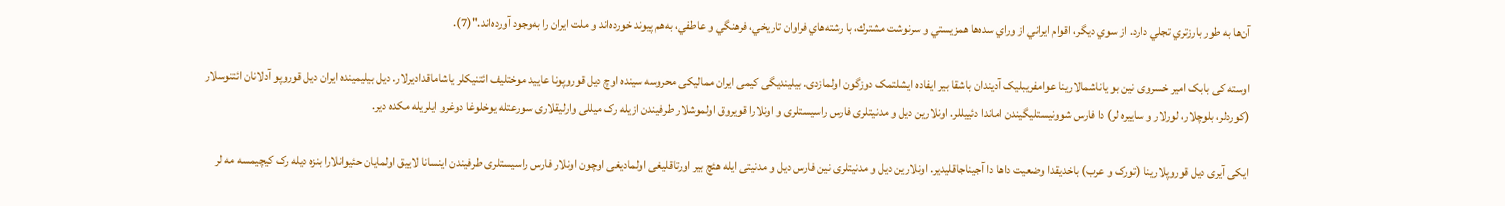آن‌ها به‌ طور بارزتري تجلي دارد. از سوي ديگر، اقوام ايراني از وراي سده‌ها همزيستي و سرنوشت مشترك، با رشته‌هاي فراوان تاريخي، فرهنگي و عاطفي، به‌هم پيوند خورده‌اند و ملت ايران را به‌وجود آورده‌اند."(7).

اوسته کی بابک امیر خسروی نین بو یاناشمالارینا عوامفریبلیک آدیندان باشقا بیر ایفاده ایشلتمک دوزگون اولمازدی. بیلیندیگی کیمی ایران ممالیکی محروسه سینده اوچ دیل قوروپونا عایید موختلیف ائتنیکلر یاشاماقدادیرلار. دیل بیلیمینده ایران دیل قوروپو آدلانان ائتنوسلار (کوردلر، بلوچلار، لورلار و ساییره لر) دا فارس شوونیستلیگیندن اماندا دئییللر. اونلارین دیل و مدنیتلری فارس راسیستلری و اونلارا قویروق اولموشلار طرفیندن ازیله رک میللی وارلیقلاری سورعتله یوخلوغا دوغرو ایلریله مکده دیر.

ایکی آیری دیل قوروپلارینا (تورک و عرب) باخدیقدا وضعیت داها دا آجیناجاقلیدیر. اونلارین دیل و مدنیتلری نین فارس دیل و مدنیتی ایله هئچ بیر اورتاقلیغی اولمادیغی اوچون اونلار فارس راسیستلری طرفیندن اینسانا لاییق اولمایان حئیوانلارا بنزه دیله رک کیچیمسه مه لر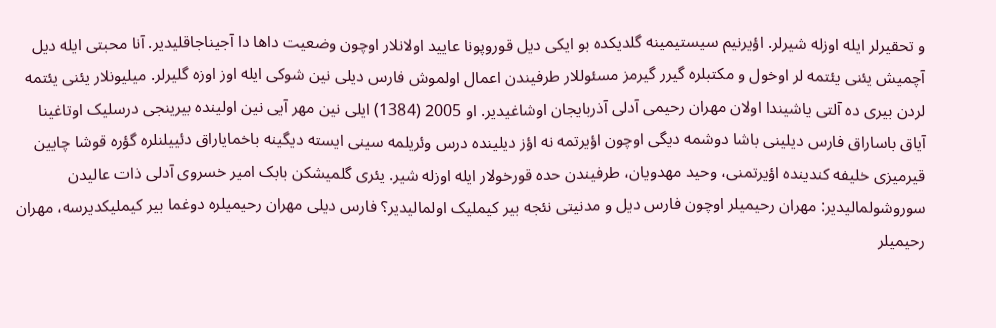و تحقیرلر ایله اوزله شیرلر. اؤیرنیم سیستیمینه گلدیکده بو ایکی دیل قوروپونا عایید اولانلار اوچون وضعیت داها دا آجیناجاقلیدیر. آنا محبتی ایله دیل آچمیش یئنی یئتمه لر اوخول و مکتبلره گیرر گیرمز مسئوللار طرفیندن اعمال اولموش فارس دیلی نین شوکی ایله اوز اوزه گلیرلر. میلیونلار یئنی یئتمه لردن بیری ده آلتی یاشیندا اولان مهران رحیمی آدلی آذربایجان اوشاغیدیر. او 2005 (1384) ایلی نین مهر آیی نین اولینده بیرینجی درسلیک اوتاغینا آیاق باساراق فارس دیلینی باشا دوشمه دیگی اوچون اؤیرتمه نه اؤز دیلینده درس وئریلمه سینی ایسته دیگینه باخمایاراق دئییلنلره گؤره قوشا چایین قیرمیزی خلیفه کندینده اؤیرتمنی، وحید مهدویان، طرفیندن حده قورخولار ایله اوزله شیر. یئری گلمیشکن بابک امیر خسروی آدلی ذات عالیدن سوروشولمالیدیر: مهران رحیمیلر اوچون فارس دیل و مدنیتی نئجه بیر کیملیک اولمالیدیر؟ فارس دیلی مهران رحیمیلره دوغما بیر کیملیکدیرسه، مهران رحیمیلر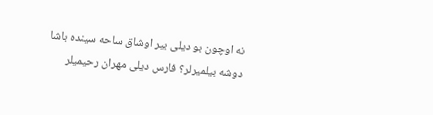نه اوچون بو دیلی بیر اوشاق ساحه سینده باشا دوشه بیلمیرلر؟ فارس دیلی مهران رحیمیلر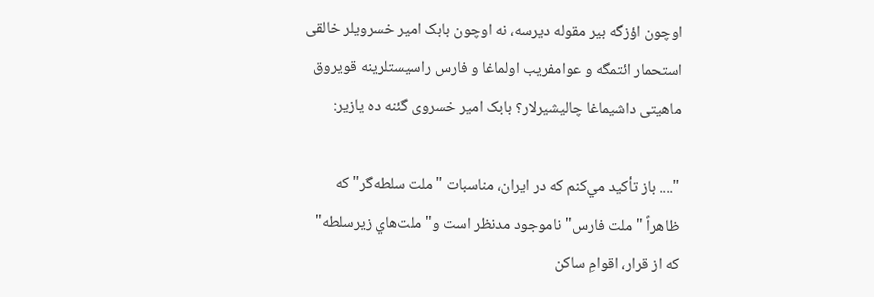اوچون اؤزگه بیر مقوله دیرسه، نه اوچون بابک امیر خسرویلر خالقی استحمار ائتمگه و عوامفریب اولماغا و فارس راسیستلرینه قویروق ماهیتی داشیماغا چالیشیرلار؟ بابک امیر خسروی گئنه ده یازیر:

".... باز تأكيد مي‌كنم كه در ايران، مناسبات "ملت سلطه‌گر" كه ظاهراً "ملت فارس" ناموجود مد‌نظر است و" ملت‌هاي زيرسلطه" كه از قرار، اقوامِ ساكن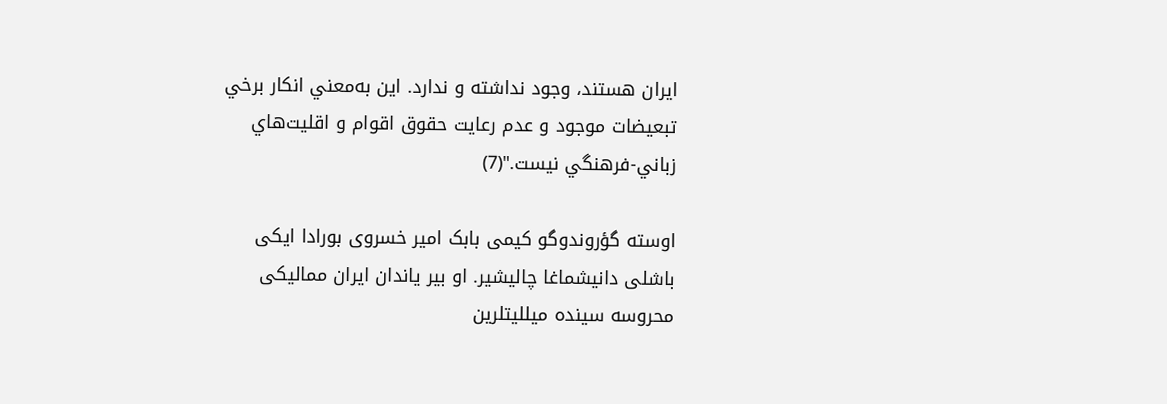ايران هستند، وجود نداشته و ندارد. اين به‌معني انكار برخي تبعيضات موجود و عدم رعايت حقوق اقوام و اقليت‌هاي زباني-فرهنگي نيست."(7)

اوسته گؤروندوگو کیمی بابک امیر خسروی بورادا ایکی باشلی دانیشماغا چالیشیر. او بیر یاندان ایران ممالیکی محروسه سینده میللیتلرین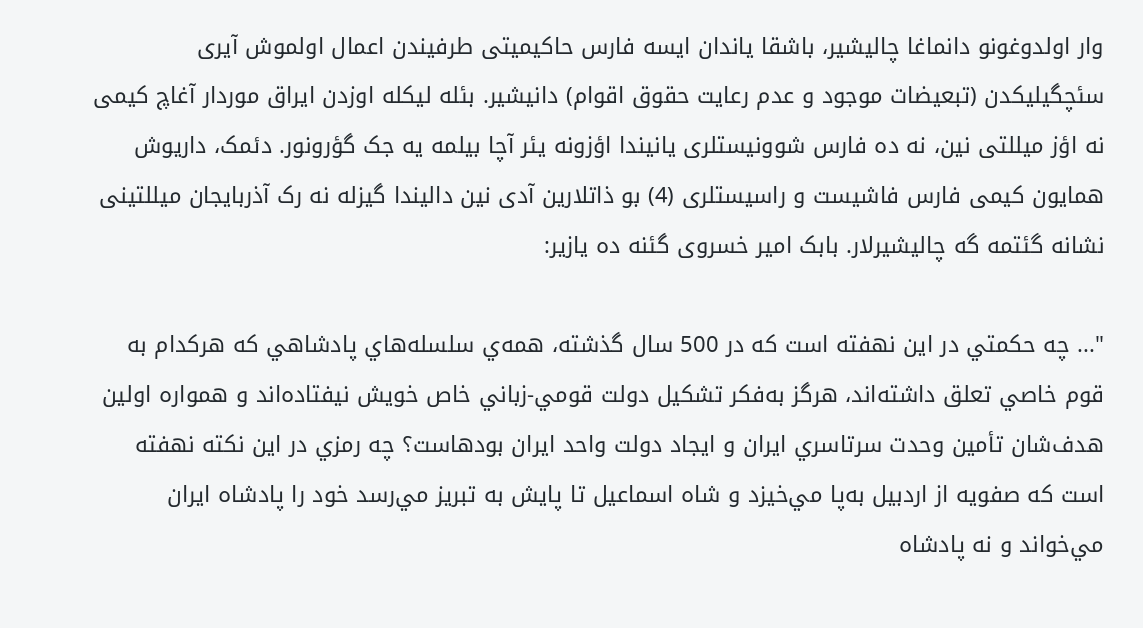وار اولدوغونو دانماغا چالیشیر، باشقا یاندان ایسه فارس حاکیمیتی طرفیندن اعمال اولموش آیری سئچگیلیکدن (تبعیضات موجود و عدم رعایت حقوق اقوام) دانیشیر. بئله لیکله اوزدن ایراق موردار آغاچ کیمی نه اؤز میللتی نین، نه ده فارس شوونیستلری یانیندا اؤزونه یئر آچا بیلمه یه جک گؤرونور. دئمک، داریوش همایون کیمی فارس فاشیست و راسیستلری (4) بو ذاتلارین آدی نین دالیندا گیزله نه رک آذربایجان میللتینی نشانه گئتمه گه چالیشیرلار. بابک امیر خسروی گئنه ده یازیر:

"... چه حكمتي در اين نهفته است كه در 500 سال گذشته، همه‌ي سلسله‌هاي پادشاهي كه هركدام به قوم خاصي تعلق داشته‌اند، هرگز به‌فكر تشكيل دولت قومي-زباني خاص خويش نيفتاده‌اند و همواره اولين هدف‌شان تأمين وحدت سرتاسري ايران و ايجاد دولت واحد ايران بودهاست؟ چه رمزي در اين نكته نهفته است كه صفويه از اردبيل به‌پا مي‌خيزد و شاه اسماعيل تا پايش به تبريز مي‌رسد خود را پادشاه ايران مي‌خواند و نه پادشاه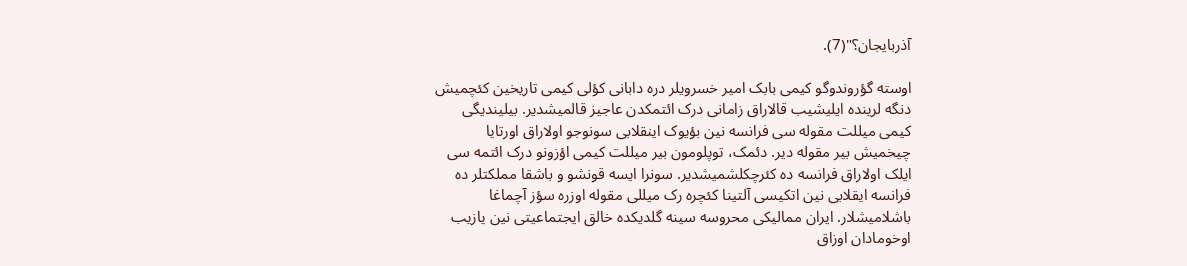آذربايجان؟"(7).

اوسته گؤروندوگو کیمی بابک امیر خسرویلر دره دابانی کؤلی کیمی تاریخین کئچمیش دنگه لرینده ایلیشیب قالاراق زامانی درک ائتمکدن عاجیز قالمیشدیر. بیلیندیگی کیمی میللت مقوله سی فرانسه نین بؤیوک اینقلابی سونوجو اولاراق اورتایا چیخمیش بیر مقوله دیر. دئمک، توپلومون بیر میللت کیمی اؤزونو درک ائتمه سی ایلک اولاراق فرانسه ده کئرچکلشمیشدیر. سونرا ایسه قونشو و باشقا مملکتلر ده فرانسه ایقلابی نین اتکیسی آلتینا کئچره رک میللی مقوله اوزره سؤز آچماغا باشلامیشلار. ایران ممالیکی محروسه سینه گلدیکده خالق ایجتماعیتی نین یازیب اوخومادان اوزاق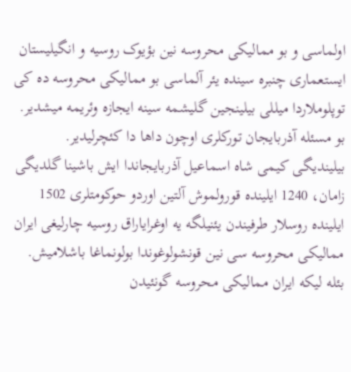اولماسی و بو ممالیکی محروسه نین بؤیوک روسیه و انگیلیستان ایستعماری چنبره سینده یئر آلماسی بو ممالیکی محروسه ده کی توپلوملاردا میللی بیلینجین گلیشمه سینه ایجازه وئریمه میشدیر. بو مسئله آذربایجان تورکلری اوچون داها دا کئچرلیدیر. بیلیندیگی کیمی شاه اسماعیل آذربایجاندا ایش باشینا گلدیگی زامان، 1240 ایلینده قورولموش آلتین اوردو حوکومتلری 1502 ایلینده روسلار طرفیندن یئنیلگه یه اوغرایاراق روسیه چارلیغی ایران ممالیکی محروسه سی نین قونشولوغوندا بولونماغا باشلامیش. بئله لیکه ایران ممالیکی محروسه گونئیدن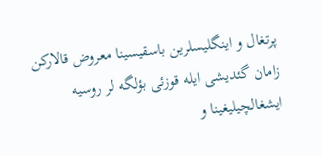پرتغال و اینگلیسلرین باسقیسینا معروض قالارکن زامان گئدیشی ایله قوزئی بؤلگه لر روسیه ایشغالچیلیغینا و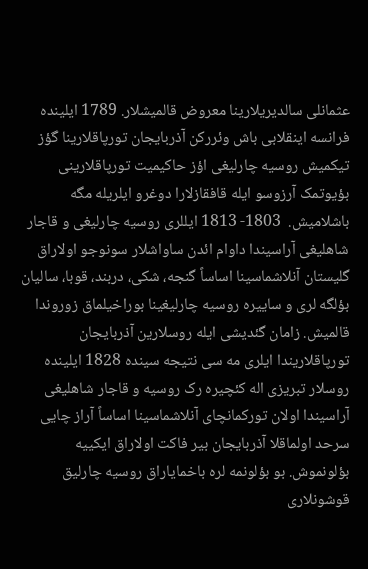عثمانلی سالدیریلارینا معروض قالمیشلار. 1789 ایلینده فرانسه اینقلابی باش وئررکن آذربایجان تورپاقلارینا گؤز تیکمیش روسیه چارلیغی اؤز حاکیمیت تورپاقلارینی بؤیوتمک آرزوسو ایله قافقازلارا دوغرو ایلریله مگه باشلامیش.  1803- 1813 ایللری روسیه چارلیغی و قاجار شاهلیغی آراسیندا داوام ائدن ساواشلار سونوجو اولاراق گلیستان آنلاشماسینا اساساً گنجه، شکی، دربند، قوبا، سالیان بؤلگه لری و ساییره روسیه چارلیغینا بوراخیلماق زوروندا قالمیش. زامان گئدیشی ایله روسلارین آذربایجان تورپاقلاریندا ایلری مه سی نتیجه سینده 1828 ایلینده روسلار تبریزی اله کئچیره رک روسیه و قاجار شاهلیغی آراسیندا اولان تورکمانچای آنلاشماسینا اساساً آراز چایی سرحد اولماقلا آذربایجان بیر فاکت اولاراق ایکییه بؤلونموش. بو بؤلونمه لره باخمایاراق روسیه چارلیق قوشونلاری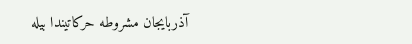آذربایجان مشروطه حرکاتیندا بیله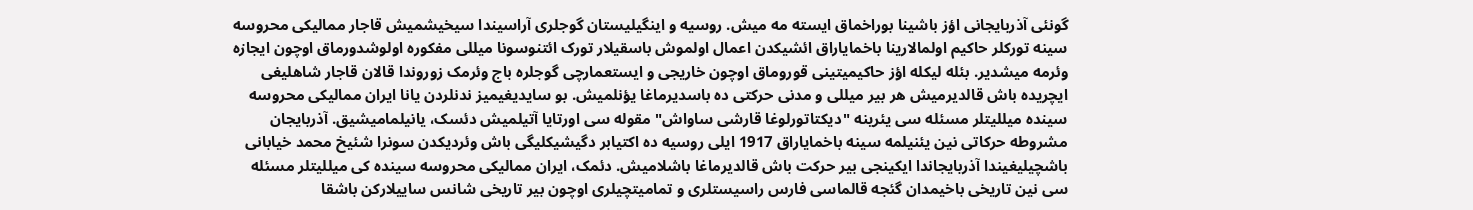گونئی آذربایجانی اؤز باشینا بوراخماق ایسته مه میش. روسیه و اینگیلیستان گوجلری آراسیندا سیخیشمیش قاجار ممالیکی محروسه سینه تورکلر حاکیم اولمالارینا باخمایاراق ائشیکدن اعمال اولموش باسقیلار تورک ائتنوسونا میللی مفکوره اولوشدورماق اوچون ایجازه وئرمه میشدیر. بئله لیکله اؤز حاکیمیتینی قوروماق اوچون خاریجی و ایستعمارچی گوجلره باج وئرمک زوروندا قالان قاجار شاهلیغی ایچریده باش قالدیرمیش هر بیر میللی و مدنی حرکتی ده باسدیرماغا یؤنلمیش. بو سایدیغیمیز ندنلردن یانا ایران ممالیکی محروسه سینده میللیتلر مسئله سی یئرینه "دیکتاتورلوغا قارشی ساواش" مقوله سی اورتایا آتیلمیش دئسک، یانیلمامیشیق. آذربایجان مشروطه حرکاتی نین یئنیلمه سینه باخمایاراق 1917 ایلی روسیه ده اکتیابر دگیشیکلیگی باش وئردیکدن سونرا شئیخ محمد خیابانی باشچیلیغیندا آذربایجاندا ایکینجی بیر حرکت باش قالدیرماغا باشلامیش. دئمک، ایران ممالیکی محروسه سینده کی میللیتلر مسئله سی نین تاریخی باخیمدان گئجه قالماسی فارس راسیستلری و تمامیتچیلری اوچون بیر تاریخی شانس ساییلارکن باشقا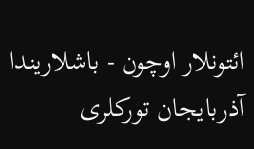ائتونلار اوچون - باشلاریندا آذربایجان تورکلری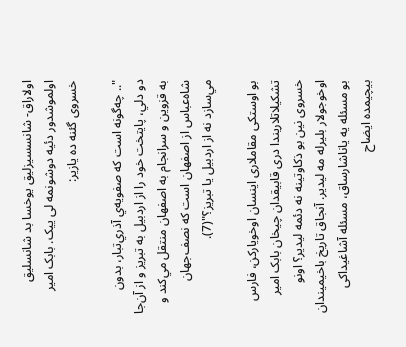اولاراق- شانسسیزلیق یوخسا بد شانسلیق اولموشدور دئیه دوشونمه لی ییک. بابک امیر خسروی گئنه ده یازیر:

".. چه‌گونه است كه صفويه‌ي آذري‌تبار، بدون دو ‌دلي، پايتخت خود را از اردبيل به تبريز و از آن‌جا به قزوين و سرانجام به اصفهان منتقل مي‌كند و شاه‌عباس از اصفهان است كه نصف‌جهان مي‌سازد نه از اردبيل يا تبريز؟"(7).

بو اوستکی مقاملاری اینسان اوخویارکن، فارس تشکیلاتلاریندا دری قابیقدان چیخان بابک امیر خسروی نین بو ذکاوتینه نه دئمه لیدیر؟ اونو اوخوجولار بلیرله مه لیدیر. آنجاق تاریخ باخیمیندان بو مسئله یه یاناشارساق، مسئله آشاغیداکی بیچیمده ایضاح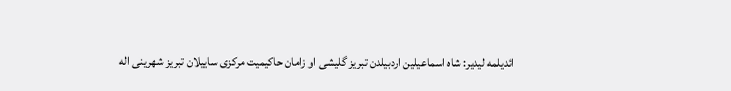ائدیلمه لیدیر: شاه اسماعیلین اردبیلدن تبریز گلیشی او زامان حاکیمیت مرکزی ساییلان تبریز شهرینی اله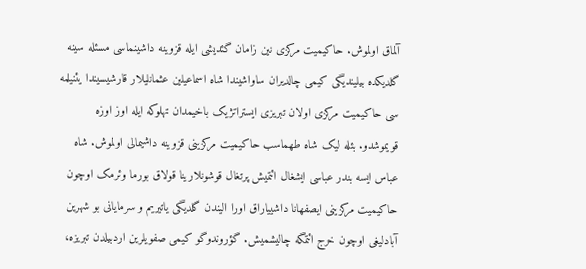آلماق اولموش. حاکیمیت مرکزی نین زامان گئدیشی ایله قزوینه داشینماسی مسئله سینه گلدیکده بیلیندیگی کیمی چالدیران ساواشیندا شاه اسماعیلین عثمانلیلار قارشیسیندا یئنیلمه سی حاکیمیت مرکزی اولان تبریزی ایستراتژیک باخیمدان تهلوکه ایله اوز اوزه قویموشدو. بئله لیک شاه طهماسب حاکیمیت مرکزینی قزوینه داشیمالی اولموش. شاه عباس ایسه بندر عباسی ایشغال ائتمیش پرتغال قوشونلارینا قولاق بورما وئرمک اوچون حاکیمیت مرکزینی ایصفهانا داشییاراق اورا الیندن گلدیگی یاتیریم و سرمایانی بو شهرین آبادلیغی اوچون خرج ائتمگه چالیشمیش. گؤروندوگو کیمی صفویلرین اردبیلدن تبریزه،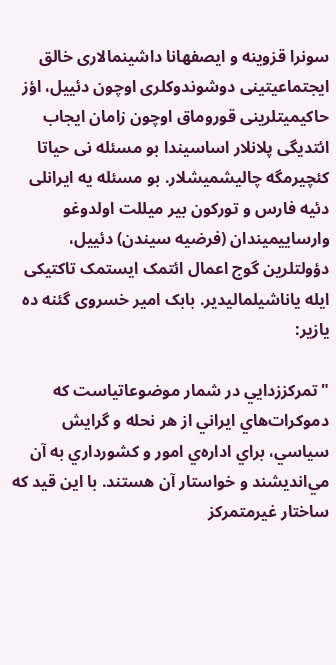سونرا قزوینه و ایصفهانا داشینمالاری خالق ایجتماعیتینی دوشوندوکلری اوچون دئییل، اؤز حاکیمیتلرینی قوروماق اوچون زامان ایجاب ائتدیگی پلانلار اساسیندا بو مسئله نی حیاتا کئچیرمگه چالیشمیشلار. بو مسئله یه ایرانلی دئیه فارس و تورکون بیر میللت اولدوغو وارساییمیندان (فرضیه سیندن) دئییل، دؤولتلرین گوج اعمال ائتمک ایستمک تاکتیکی ایله یاناشیلمالیدیر. بابک امیر خسروی گئنه ده یازیر:

"تمركززدايي در شمار موضوعاتياست كه دموكرات‌هاي ايراني از هر نحله و گرايش سياسي، براي اداره‌ي امور و كشورداري به آن مي‌انديشند و خواستار آن هستند. با اين قيد كه ساختار غيرمتمركز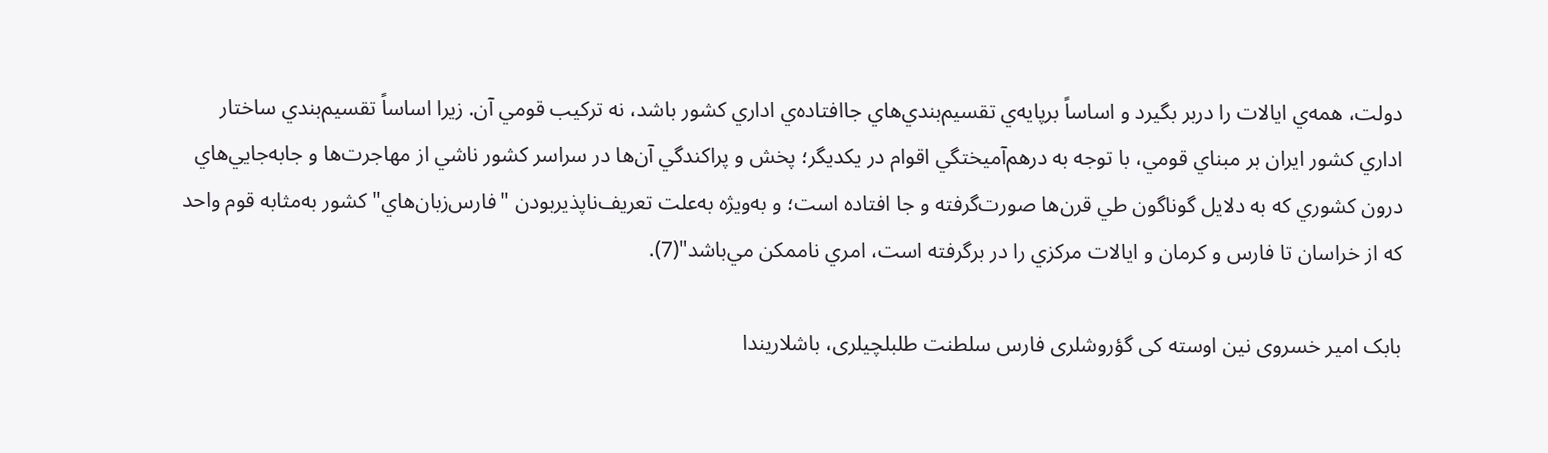دولت، همه‌ي ايالات را دربر بگيرد و اساساً برپايه‌ي تقسيم‌بندي‌هاي جا‌افتاده‌ي اداري كشور باشد، نه تركيب قومي آن. زيرا اساساً تقسيم‌بندي ساختار اداري كشور ايران بر مبناي قومي، با توجه به درهم‌آميختگي اقوام در يكديگر؛ پخش و پراكندگي آن‌ها در سراسر كشور ناشي از مهاجرت‌ها و جا‌به‌جايي‌هاي درون كشوري كه به دلايل گوناگون طي قرن‌ها صورت‌گرفته و جا افتاده است؛ و به‌ويژه به‌علت تعريف‌نا‌پذير‌بودن "فارس‌زبان‌هاي" كشور به‌مثابه قوم واحد كه از خراسان تا فارس و كرمان و ايالات مركزي را در برگرفته است، امري ناممكن مي‌باشد"(7).

بابک امیر خسروی نین اوسته کی گؤروشلری فارس سلطنت طلبلچیلری، باشلاریندا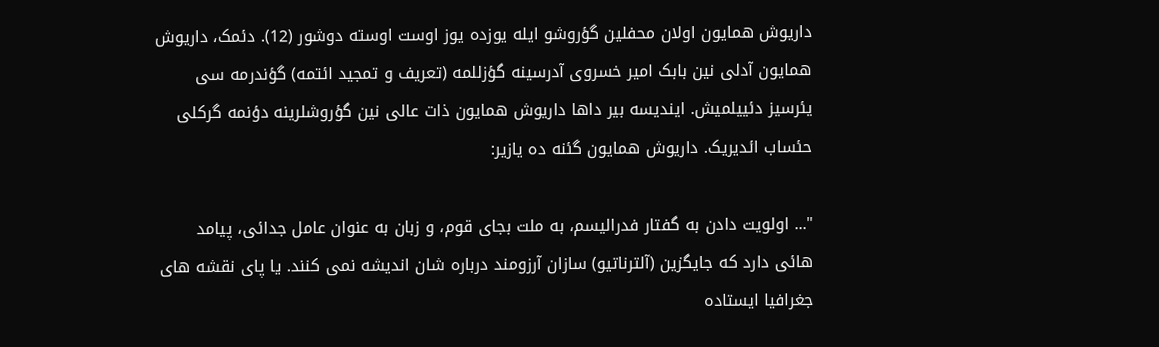داریوش همایون اولان محفلین گؤروشو ایله یوزده یوز اوست اوسته دوشور (12). دئمک، داریوش همایون آدلی نین بابک امیر خسروی آدرسینه گؤزللمه (تعریف و تمجید ائتمه) گؤندرمه سی یئرسیز دئییلمیش. ایندیسه بیر داها داریوش همایون ذات عالی نین گؤروشلرینه دؤنمه گرکلی حئساب ائدیریک. داریوش همایون گئنه ده یازیر:

"... اولويت دادن به گفتار فدراليسم، به ملت بجای قوم، و زبان به عنوان عامل جدائی، پيامد هائی دارد که جايگزين (آلترناتيو) سازان آرزومند درباره شان انديشه نمی کنند. يا پای نقشه های جغرافيا ايستاده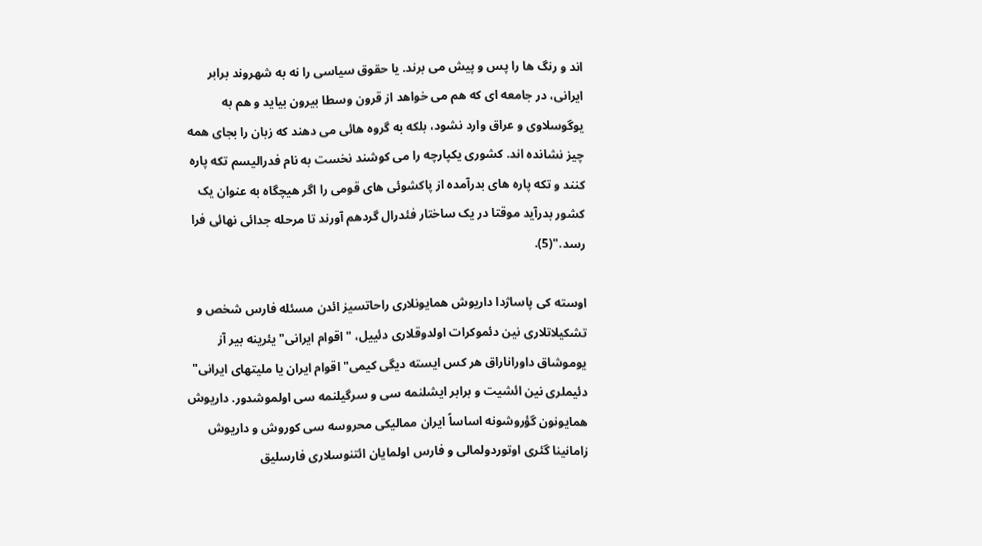اند و رنگ ها را پس و پيش می برند. يا حقوق سياسی را نه به شهروند برابر ايرانی، در جامعه ای که هم می خواهد از قرون وسطا بيرون بيايد و هم به يوگوسلاوی و عراق وارد نشود، بلکه به گروه هائی می دهند که زبان را بجای همه چيز نشانده اند. کشوری يکپارچه را می کوشند نخست به نام فدراليسم تکه پاره کنند و تکه پاره های بدرآمده از پاکشوئی های قومی را اگر هيچگاه به عنوان يک کشور بدرآيد موقتا در يک ساختار فئدرال گردهم آورند تا مرحله جدائی نهائی فرا رسد."(5).

اوسته کی پاساژدا داریوش همایونلاری راحاتسیز ائدن مسئله فارس شخص و تشکیلاتلاری نین دئموکرات اولدوقلاری دئییل، "اقوام ایرانی" یئرینه بیر آز یوموشاق داوراناراق هر کس ایسته دیگی کیمی"اقوام ایران یا ملیتهای ایرانی" دئیملری نین ائشیت و برابر ایشلنمه سی و سرگیلنمه سی اولموشدور. داریوش همایونون گؤروشونه اساساً ایران ممالیکی محروسه سی کوروش و داریوش زامانینا گئری اوتوردولمالی و فارس اولمایان ائتنوسلاری فارسلیق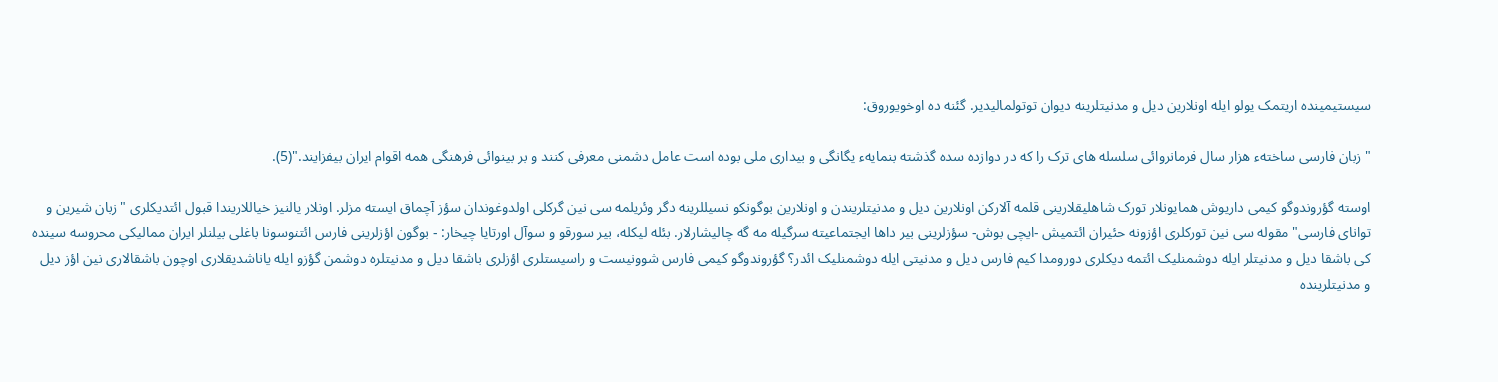سیستیمینده اریتمک یولو ایله اونلارین دیل و مدنیتلرینه دیوان توتولمالیدیر. گئنه ده اوخویوروق:

" زبان فارسی ساختهء هزار سال فرمانروائی سلسله های ترک را که در دوازده سده گذشته بنمايهء يگانگی و بيداری ملی بوده است عامل دشمنی معرفی کنند و بر بينوائی فرهنگی همه اقوام ايران بيفزايند."(5).

اوسته گؤروندوگو کیمی داریوش همایونلار تورک شاهلیقلارینی قلمه آلارکن اونلارین دیل و مدنیتلریندن و اونلارین بوگونکو نسیللرینه دگر وئریلمه سی نین گرکلی اولدوغوندان سؤز آچماق ایسته مزلر. اونلار یالنیز خیاللاریندا قبول ائتدیکلری "زبان شیرین و توانای فارسی" مقوله سی نین تورکلری اؤزونه حئیران ائتمیش -ایچی بوش- سؤزلرینی بیر داها ایجتماعیته سرگیله مه گه چالیشارلار. بئله لیکله، بیر سورقو و سوآل اورتایا چیخار: - بوگون اؤزلرینی فارس ائتنوسونا باغلی بیلنلر ایران ممالیکی محروسه سینده کی باشقا دیل و مدنیتلر ایله دوشمنلیک ائتمه دیکلری دورومدا کیم فارس دیل و مدنیتی ایله دوشمنلیک ائدر؟ گؤروندوگو کیمی فارس شوونیست و راسیستلری اؤزلری باشقا دیل و مدنیتلره دوشمن گؤزو ایله یاناشدیقلاری اوچون باشقالاری نین اؤز دیل و مدنیتلرینده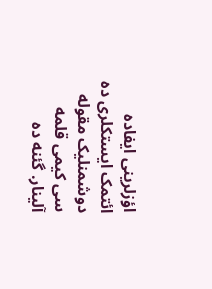اؤزلرینی ایفاده ائتمک ایستکلری ده دوشمنلیک مقوله سی کیمی قلمه آلینار. گئنه ده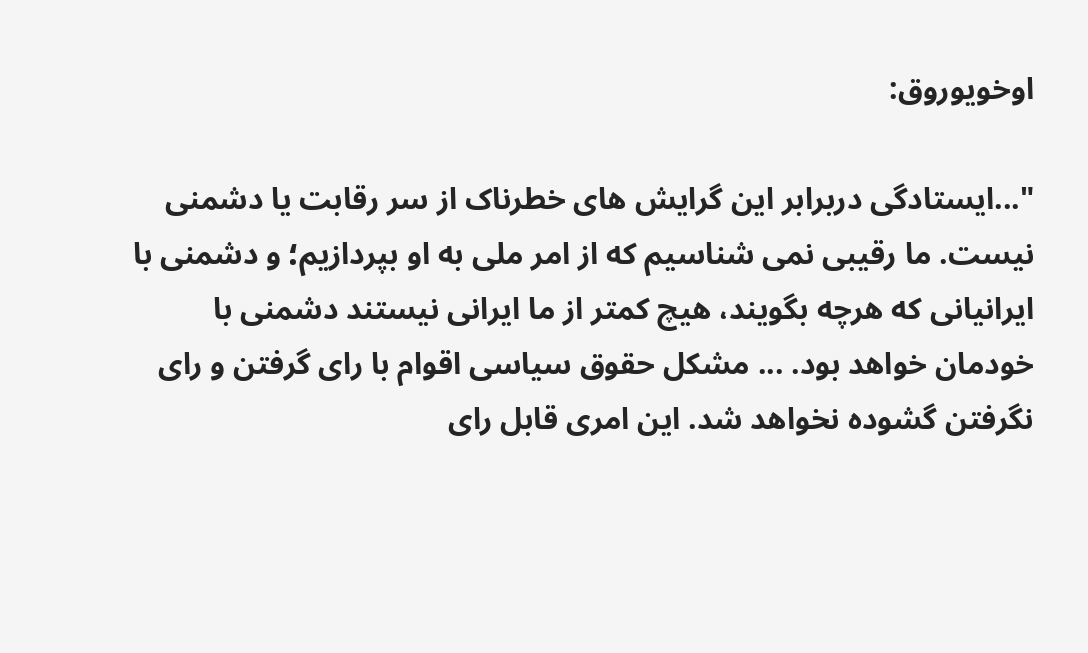اوخویوروق:

"...ايستادگی دربرابر اين گرايش های خطرناک از سر رقابت يا دشمنی نيست. ما رقيبی نمی شناسيم که از امر ملی به او بپردازيم؛ و دشمنی با ايرانيانی که هرچه بگويند، هيچ کمتر از ما ايرانی نيستند دشمنی با خودمان خواهد بود. ... مشکل حقوق سياسی اقوام با رای گرفتن و رای نگرفتن گشوده نخواهد شد. اين امری قابل رای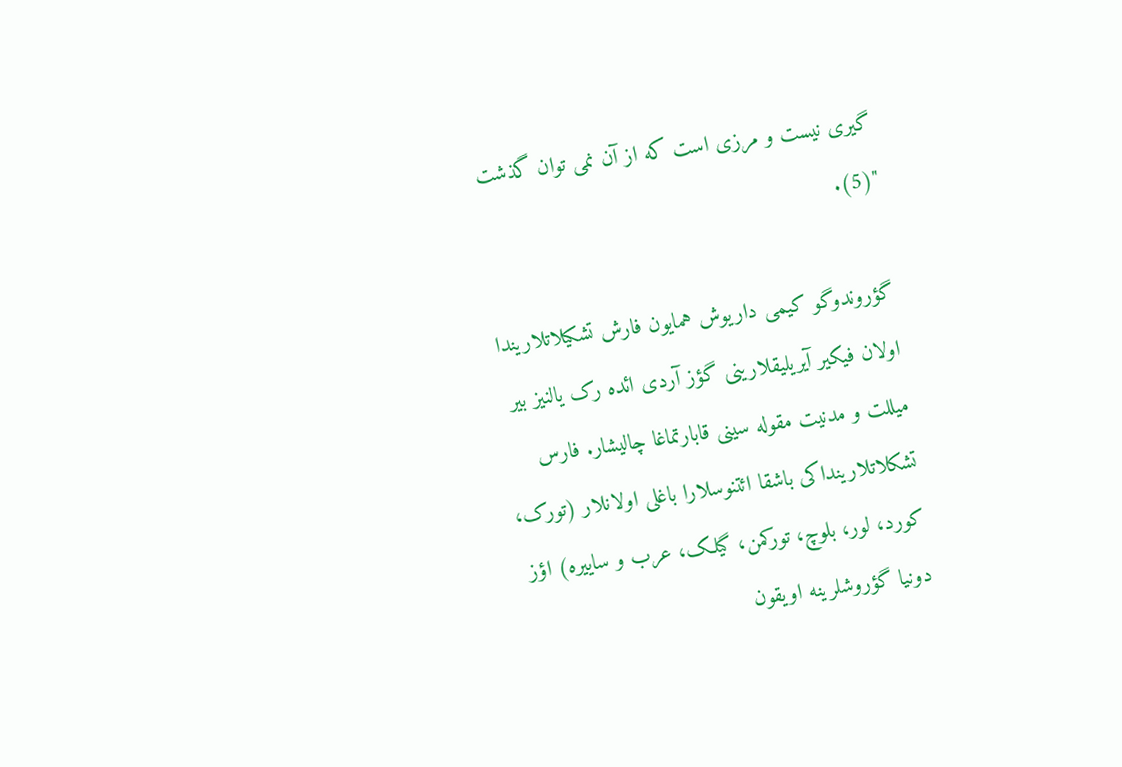گيری نيست و مرزی است که از آن نمی توان گذشت "(5).

گؤروندوگو کیمی داریوش همایون فارش تشکیلاتلاریندا اولان فیکیر آیریلیقلارینی گؤز آردی ائده رک یالنیز بیر میللت و مدنیت مقوله سینی قابارتماغا چالیشار. فارس تشکلاتلارینداکی باشقا ائتنوسلارا باغلی اولانلار (تورک، کورد، لور، بلوچ، تورکمن، گیلک، عرب و ساییره) اؤز دونیا گؤروشلرینه اویقون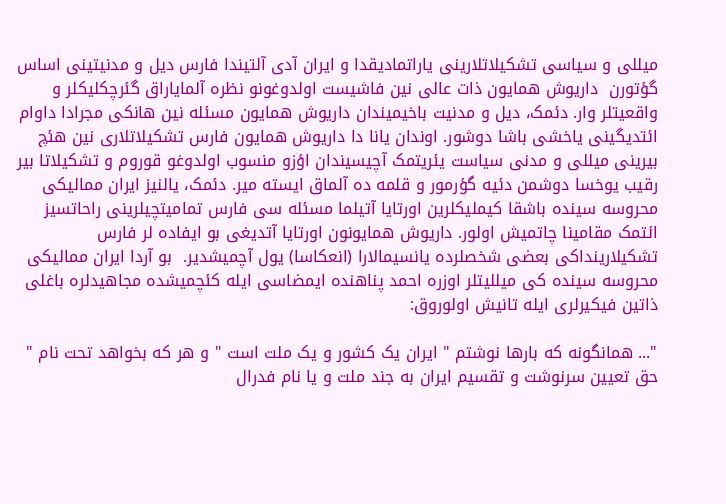میللی و سیاسی تشکیلاتلارینی یاراتمادیقدا و ایران آدی آلتیندا فارس دیل و مدنیتینی اساس گؤتورن  داریوش همایون ذات عالی نین فاشیست اولدوغونو نظره آلمایاراق گئرچکلیکلر و واقعیتلر وار. دئمک، دیل و مدنیت باخیمیندان داریوش همایون مسئله نین هانکی مجرادا داوام ائتدیگینی یاخشی باشا دوشور. اوندان یانا دا داریوش همایون فارس تشکیلاتلاری نین هئچ بیرینی میللی و مدنی سیاست یئریتمک آچیسیندان اؤزو منسوب اولدوغو قوروم و تشکیلاتا بیر رقیب یوخسا دوشمن دئیه گؤرمور و قلمه ده آلماق ایسته میر. دئمک، یالنیز ایران ممالیکی محروسه سینده باشقا کیملیکلرین اورتایا آتیلما مسئله سی فارس تمامیتچیلرینی راحاتسیز ائتمک مقامینا چاتمیش اولور. داریوش همایونون اورتایا آتدیغی بو ایفاده لر فارس تشکیلارینداکی بعضی شخصلرده یانسیمالارا (انعکاسا) یول آچمیشدیر.  بو آردا ایران ممالیکی محروسه سینده کی میللیتلر اوزره احمد پناهنده ایمضاسی ایله کئچمیشده مجاهیدلره باغلی ذاتین فیکیرلری ایله تانیش اولوروق:

"... همانگونه که بارها نوشتم " ایران یک کشور و یک ملت است " و هر که بخواهد تحت نام " حق تعیین سرنوشت و تقسیم ایران به جند ملت و یا نام فدرال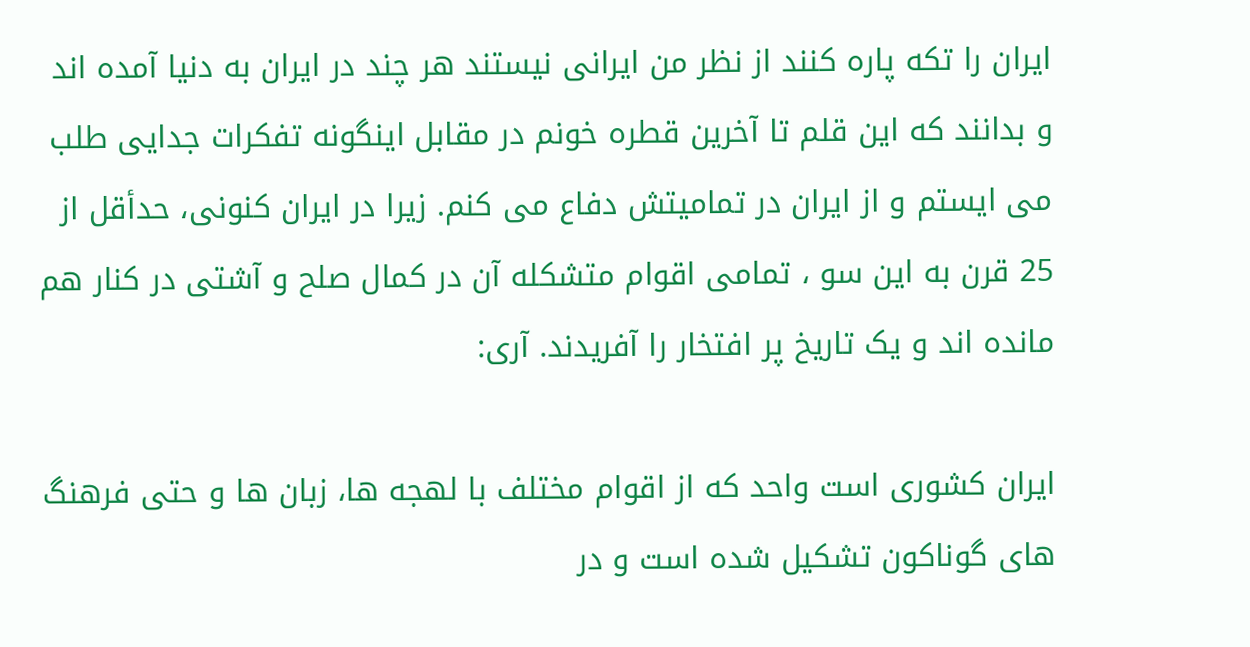ایران را تکه پاره کنند از نظر من ایرانی نیستند هر چند در ایران به دنیا آمده اند و بدانند که این قلم تا آخرین قطره خونم در مقابل اینگونه تفکرات جدایی طلب می ایستم و از ایران در تمامیتش دفاع می کنم. زیرا در ایران کنونی، حدأقل از 25 قرن به این سو ، تمامی اقوام متشکله آن در کمال صلح و آشتی در کنار هم مانده اند و یک تاریخ پر افتخار را آفریدند. آری:

ایران کشوری است واحد که از اقوام مختلف با لهجه ها، زبان ها و حتی فرهنگ های گوناکون تشکیل شده است و در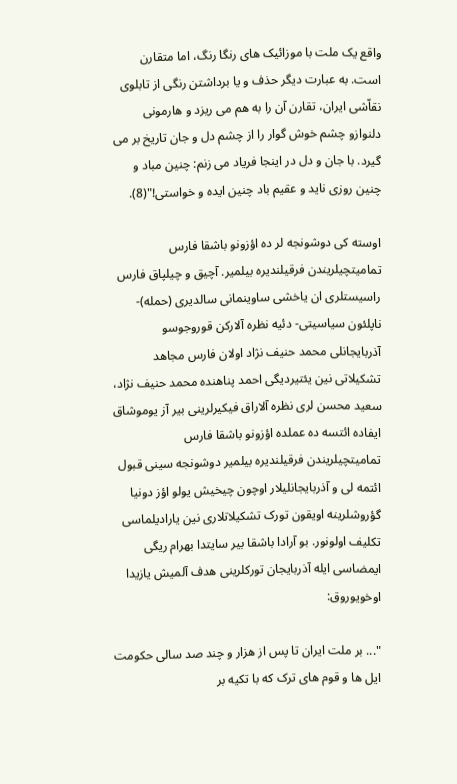واقع یک ملت با موزائیک های رنگا رنگ، اما متقارن است. به عبارت دیگر حذف و یا برداشتن رنگی از تابلوی نقاّشی ایران، تقارن آن را به هم می ریزد و هارمونی دلنوازو چشم خوش گوار را از چشم دل و جان تاریخ بر می گیرد. با جان و دل در اینجا فریاد می زنم: چنین مباد و چنین روزی ناید و عقیم باد چنین ایده و خواستی!"(8).

اوسته کی دوشونجه لر ده اؤزونو باشقا فارس تمامیتچیلریندن فرقیلندیره بیلمیر. آچیق و چیلپاق فارس راسیستلری ان یاخشی ساوینمانی سالدیری (حمله)- ناپلئون سیاسیتی- دئیه نظره آلارکن قوروجوسو آذربایجانلی محمد حنیف نژاد اولان فارس مجاهد تشکیلاتی نین یئتیردیگی احمد پناهنده محمد حنیف نژاد، سعید محسن لری نظره آلاراق فیکیرلرینی بیر آز یوموشاق ایفاده ائتسه ده عملده اؤزونو باشقا فارس تمامیتچیلریندن فرقیلندیره بیلمیر دوشونجه سینی قبول ائتمه لی و آذربایجانلیلار اوچون چیخیش یولو اؤز دونیا گؤروشلرینه اویقون تورک تشکیلاتلاری نین یارادیلماسی تکلیف اولونور. بو آرادا باشقا بیر سایتدا بهرام ریگی ایمضاسی ایله آذربایجان تورکلرینی هدف آلمیش یازیدا اوخویوروق:

"... بر ملت ایران تا پس از هزار و چند صد سالی حکومت ایل ها و قوم های ترک که با تکیه بر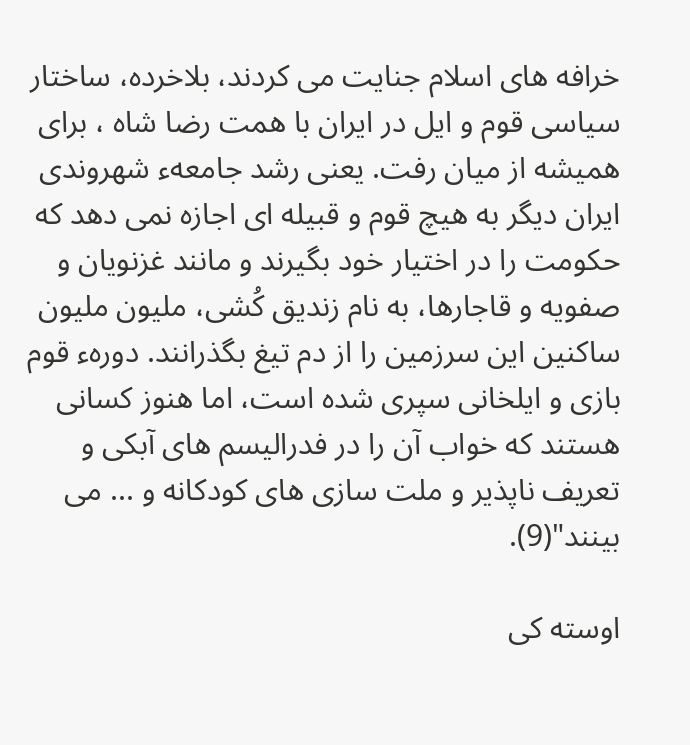خرافه های اسلام جنایت می کردند، بلاخرده، ساختار سیاسی قوم و ایل در ایران با همت رضا شاه ، برای همیشه از میان رفت. یعنی رشد جامعهء شهروندی ایران دیگر به هیچ قوم و قبیله ای اجازه نمی دهد که حکومت را در اختیار خود بگیرند و مانند غزنویان و صفویه و قاجارها، به نام زندیق کُشی، ملیون ملیون ساکنین این سرزمین را از دم تیغ بگذرانند. دورهء قوم بازی و ایلخانی سپری شده است، اما هنوز کسانی هستند که خواب آن را در فدرالیسم های آبکی و تعریف ناپذیر و ملت سازی های کودکانه و ... می بینند"(9).

اوسته کی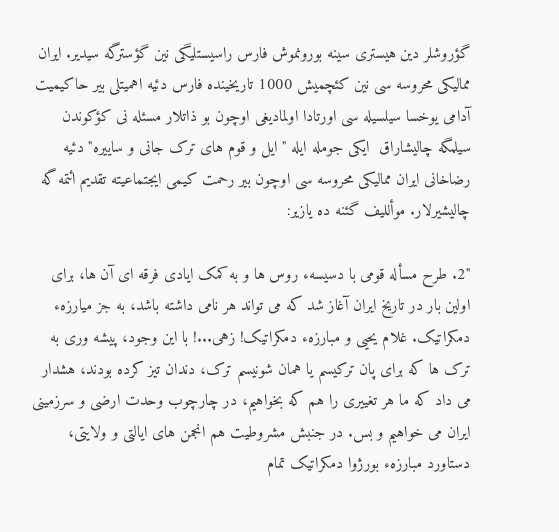گؤروشلر دین هیستری سینه بورونموش فارس راسیستلیگی نین گؤسترگه سیدیر. ایران ممالیکی محروسه سی نین کئچمیش 1000 تاریخینده فارس دئیه اهمیتلی بیر حاکیمیت آدامی یوخسا سیلسیله سی اورتادا اولمادیغی اوچون بو ذاتلار مسئله نی کؤکوندن سیلمگه چالیشاراق  ایکی جومله ایله "ایل و قوم های ترک جانی و ساییره" دئیه  رضاخانی ایران ممالیکی محروسه سی اوچون بیر رحمت کیمی ایجتماعیته تقدیم ائتمه گه چالیشیرلار. موأللیف گئنه ده یازیر:

"2. طرح مسأله قومی با دسیسهء روس ها و به کمک ایادی فرقه ای آن ها، برای اولین بار در تاریخ ایران آغاز شد که می تواند هر نامی داشته باشد، به جز میارزهء دمکراتیک. غلام یحیی و مبارزهء دمکراتیک! زهی...! با این وجود، پیشه وری به ترک ها که برای پان ترکیسم یا همان شونیسم ترک، دندان تیز کرده بودند، هشدار می داد که ما هر تغییری را هم که بخواهیم، در چارچوب وحدت ارضی و سرزمینی ایران می خواهیم و بس. در جنبش مشروطیت هم انجمن های ایالتی و ولایتی، دستاورد مبارزهء بورژوا دمکراتیک تمام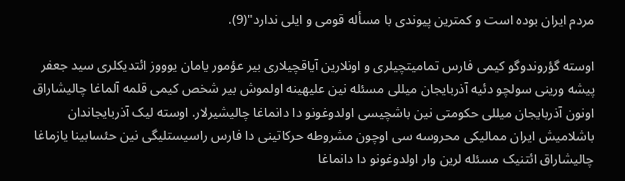مردم ایران بوده است و کمترین پیوندی با مسأله قومی و ایلی ندارد"(9).

اوسته گؤروندوگو کیمی فارس تمامیتچیلری و اونلارین آیاقچیلاری بیر عؤمور یامان یوووز ائتدیکلری سید جعفر پیشه ورینی سولچو دئیه آذربایجان میللی مسئله نین علیهینه اولموش بیر شخص کیمی قلمه آلماغا چالیشاراق اونون آذربایجان میللی حکومتی نین باشچیسی اولدوغونو دا دانماغا چالیشیرلار. اوسته لیک آذربایجاندان باشلامیش ایران ممالیکی محروسه سی اوچون مشروطه حرکاتینی دا فارس راسیستلیگی نین حئسابینا یازماغا چالیشاراق ائتنیک مسئله لرین وار اولدوغونو دا دانماغا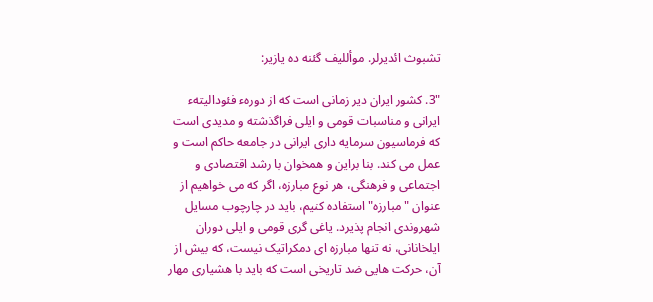تشبوث ائدیرلر. موأللیف گئنه ده یازیر:

"3. کشور ایران دیر زمانی است که از دورهء فئودالیتهء ایرانی و مناسبات قومی و ایلی فراگذشته و مدیدی است که فرماسیون سرمایه داری ایرانی در جامعه حاکم است و عمل می کند. بنا براین و همخوان با رشد اقتصادی و اجتماعی و فرهنگی، هر نوع مبارزه، اگر که می خواهیم از عنوان "مبارزه" استفاده کنیم، باید در چارچوب مسایل شهروندی انجام پذیرد. یاغی گری قومی و ایلی دوران ایلخانانی، نه تنها مبارزه ای دمکراتیک نیست، که بیش از آن، حرکت هایی ضد تاریخی است که باید با هشیاری مهار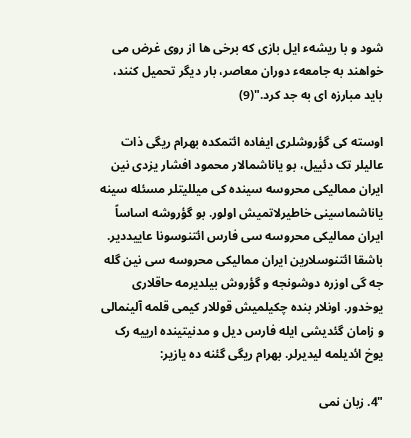شود و با ریشهء ایل بازی که برخی ها از روی غرض می خواهند به جامعهء دوران معاصر، بار دیگر تحمیل کنند، باید مبارزه ای به جد کرد."(9)

اوسته کی گؤروشلری ایفاده ائتمکده بهرام ریگی ذات عالیلر تک دئییل، بو یاناشمالار محمود افشار یزدی نین ایران ممالیکی محروسه سینده کی میللیتلر مسئله سینه یاناشماسینی خاطیرلاتمیش اولور. بو گؤروشه اساساً ایران ممالیکی محروسه سی فارس ائتنوسونا عاییددیر. باشقا ائتنوسلارین ایران ممالیکی محروسه سی نین گله جه گی اوزره دوشونجه و گؤروش بیلدیرمه حاقلاری یوخدور. اونلار بنده چکیلمیش قوللار کیمی قلمه آلینمالی و زامان گئدیشی ایله فارس دیل و مدنیتینده ارییه رک یوخ ائدیلمه لیدیرلر. بهرام ریگی گئنه ده یازیر:

"4. زبان نمی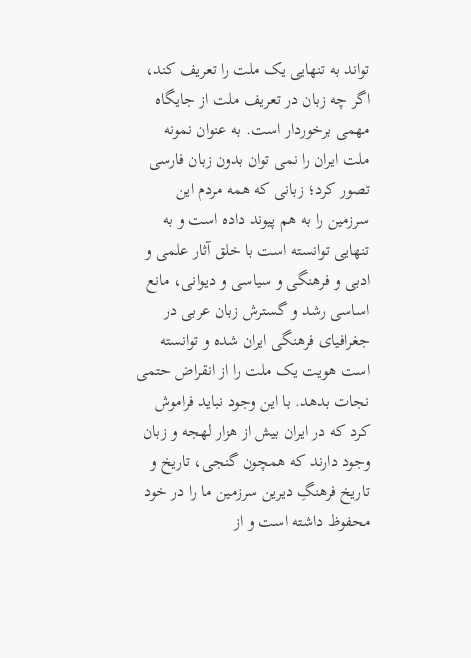تواند به تنهایی یک ملت را تعریف کند، اگر چه زبان در تعریف ملت از جایگاه مهمی برخوردار است. به عنوان نمونه ملت ایران را نمی توان بدون زبان فارسی تصور کرد؛ زبانی که همه مردم این سرزمین را به هم پیوند داده است و به تنهایی توانسته است با خلق آثار علمی و ادبی و فرهنگی و سیاسی و دیوانی، مانع اساسی رشد و گسترش زبان عربی در جغرافیای فرهنگی ایران شده و توانسته است هویت یک ملت را از انقراض حتمی نجات بدهد. با این وجود نباید فراموش کرد که در ایران بیش از هزار لهجه و زبان وجود دارند که همچون گنجی، تاریخ و تاریخ فرهنگِ دیرین سرزمین ما را در خود محفوظ داشته است و از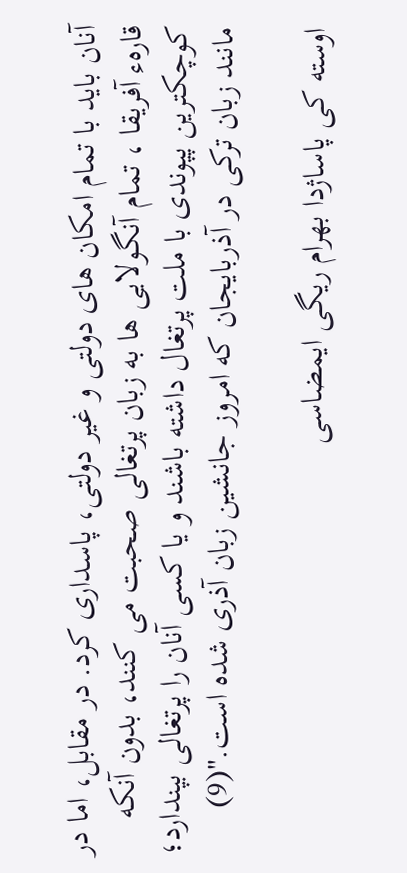آنان باید با تمام امکان های دولتی و غیر دولتی، پاسداری کرد. در مقابل، اما در قارهء آفریقا ، تمام آنگولایی ها به زبان پرتغالی صحبت می کنند، بدون آنکه کوچکترین پپوندی با ملت پرتغال داشته باشند و یا کسی آنان را پرتغالی بپندارد؛ مانند زبان ترکی در آذربایجان که امروز جانشین زبان آذری شده است."(9)

اوسته کی پاساژدا بهرام ریگی ایمضاسی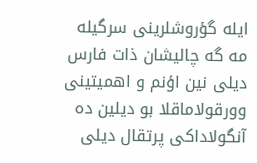ایله گؤروشلرینی سرگیله مه گه چالیشان ذات فارس دیلی نین اؤنم و اهمیتینی وورقولاماقلا بو دیلین ده آنگولاداکی پرتقال دیلی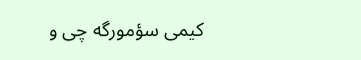کیمی سؤمورگه چی و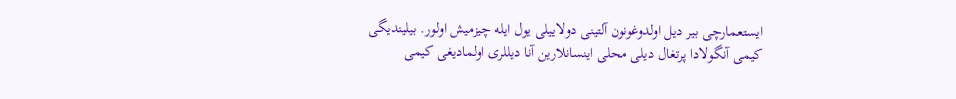ایستعمارچی بیر دیل اولدوغونون آلتینی دولاییلی یول ایله چیزمیش اولور. بیلیندیگی کیمی آنگولادا پرتغال دیلی محلی اینسانلارین آنا دیللری اولمادیغی کیمی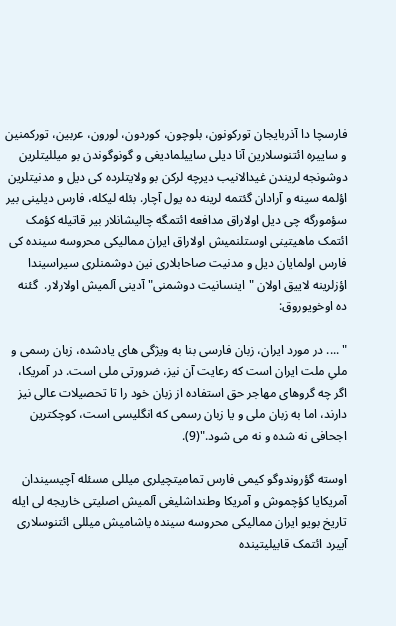فارسچا دا آذربایجان تورکونون، بلوچون، کوردون، لورون، عربین، تورکمنین و ساییره ائتنوسلارین آنا دیلی ساییلمادیغی و گونوگوندن بو میللیتلرین دوشونجه لریندن غیدالانیب دیرچه لرکن بو ولایتلرده کی دیل و مدنیتلرین اؤلمه سینه و آرادان گئتمه لرینه ده یول آچار. بئله لیکله، فارس دیلینی بیر سؤمورگه چی دیل اولاراق مدافعه ائتمگه چالیشانلار بیر قاتیله کؤمک ائتمک ماهیتینی اوستلنمیش اولاراق ایران ممالیکی محروسه سینده کی فارس اولمایان دیل و مدنیت صاحابلاری نین دوشمنلری سیراسیندا اؤزلرینه لاییق اولان "اینسانیت دوشمنی" آدینی آلمیش اولارلار.  گئنه ده اوخویوروق:

" .... در مورد ایران، زبان فارسی بنا به ویژگی های یادشده، زبان رسمی و ملیِ ملت ایران است که رعایت آن نیز، ضرورتی ملی است. در آمریکا، اگر چه گروهای مهاجر حق استفاده از زبان خود را تا تحصیلات عالی نیز دارند، اما به زبان ملی و یا زبان رسمی که انگلیسی است، کوچکترین اجحافی نه شده و نه می شود."(9).

اوسته گؤروندوگو کیمی فارس تمامیتچیلری میللی مسئله آچیسیندان آمریکایا کؤچموش و آمریکا وطنداشلیغی آلمیش اصلیتی خاریجه لی ایله تاریخ بویو ایران ممالیکی محروسه سینده یاشامیش میللی ائتنوسلاری آییرد ائتمک قابیلیتینده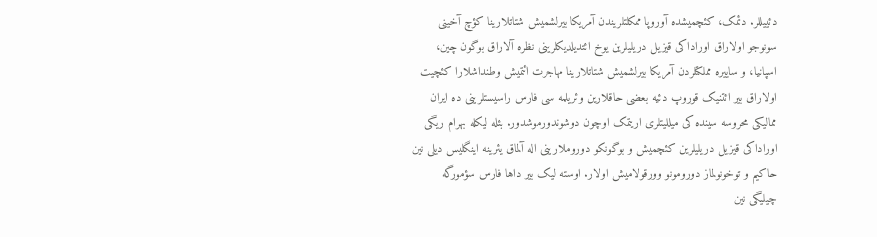دئییللر. دئمک، کئچمیشده آوروپا ممکلتلریندن آمریکا بیرلشمیش شتاتلارینا کؤچ آخینی سونوجو اولاراق اوراداکی قیزیل دریلیلرین یوخ ائتدیلدیکلرینی نظره آلاراق بوگون چین، اسپانیا، و ساییره مملکتلردن آمریکا بیرلشمیش شتاتلارینا مهاجرت ائتمیش وطنداشلارا کئچیت اولاراق بیر ائتنیک قوروپ دئیه بعضی حاقلارین وئریلمه سی فارس راسیستلرینی ده ایران ممالیکی محروسه سینده کی میللیتلری اریتمک اوچون دوشوندورموشدور. بئله لیکله بهرام ریگی اوراداکی قیزیل دریلیلرین کئچمیش و بوگونکو دوروملارینی اله آلماق یئرینه اینگلیس دیلی نین حاکیم و توخونولماز دورومونو وورقولامیش اولار. اوسته لیک بیر داها فارس سؤمورگه چیلیگی نین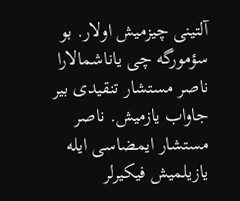آلتینی چیزمیش اولار. بو سؤمورگه چی یاناشمالارا ناصر مستشار تنقیدی بیر جاواب یازمیش. ناصر مستشار ایمضاسی ایله یازیلمیش فیکیرلر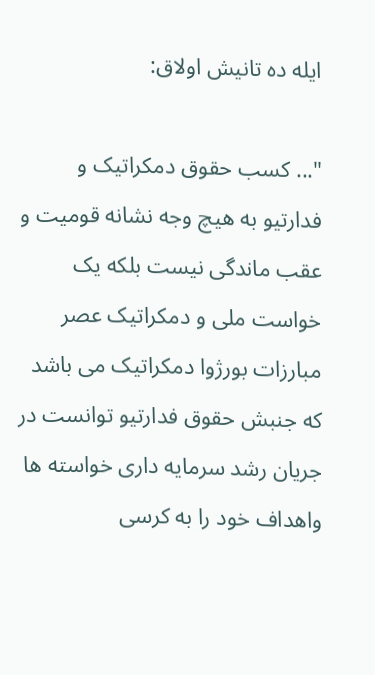ایله ده تانیش اولاق:

"... کسب حقوق دمکراتیک و فدارتیو به هیچ وجه نشانه قومیت و عقب ماندگی نیست بلکه یک خواست ملی و دمکراتیک عصر مبارزات بورژوا دمکراتیک می باشد که جنبش حقوق فدارتیو توانست در جریان رشد سرمایه داری خواسته ها واهداف خود را به کرسی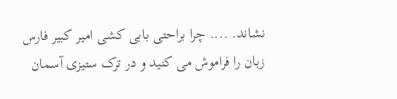نشاند. .... چرا براحتی بابی کشی امیر کبیر فارس زبان را فراموش می کنید و در ترک ستیزی آسمان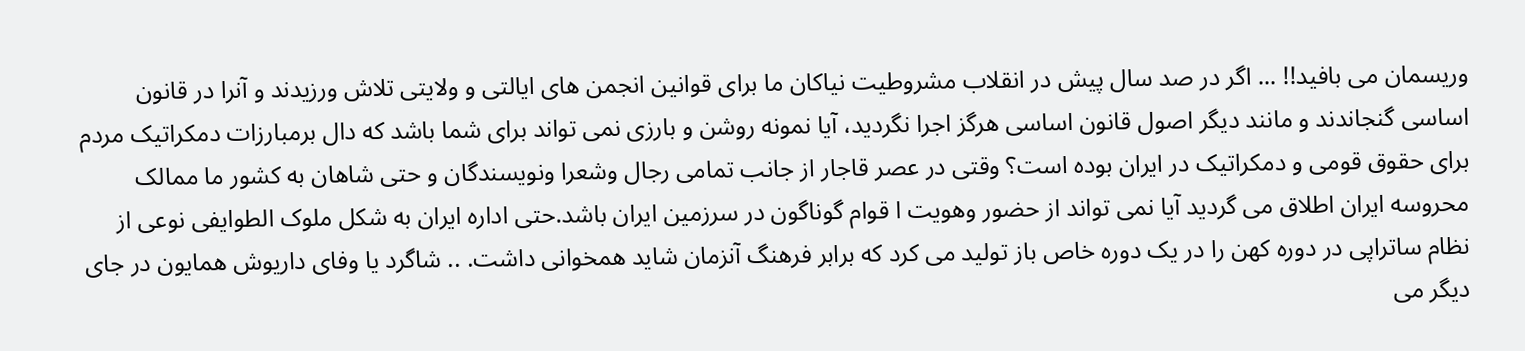وریسمان می بافید!! ... اگر در صد سال پیش در انقلاب مشروطیت نیاکان ما برای قوانین انجمن های ایالتی و ولایتی تلاش ورزیدند و آنرا در قانون اساسی گنجاندند و مانند دیگر اصول قانون اساسی هرگز اجرا نگردید، آیا نمونه روشن و بارزی نمی تواند برای شما باشد که دال برمبارزات دمکراتیک مردم برای حقوق قومی و دمکراتیک در ایران بوده است؟ وقتی در عصر قاجار از جانب تمامی رجال وشعرا ونویسندگان و حتی شاهان به کشور ما ممالک محروسه ایران اطلاق می گردید آیا نمی تواند از حضور وهویت ا قوام گوناگون در سرزمین ایران باشد.حتی اداره ایران به شکل ملوک الطوایفی نوعی از نظام ساتراپی در دوره کهن را در یک دوره خاص باز تولید می کرد که برابر فرهنگ آنزمان شاید همخوانی داشت. .. شاگرد یا وفای داریوش همایون در جای دیگر می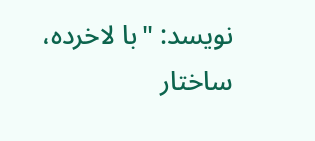نویسد: "با لاخرده، ساختار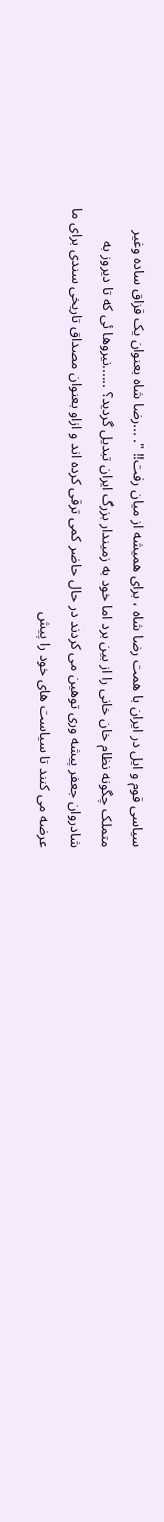سیاسی قوم و ایل در ایران با همت رضا شاه ، برای همیشه از میان رفت!! ". ...رضا شاه بعنوان یک قزاق ساده وغیر متملک چگونه نظام خان خانی را از بین برد اما خود به زمیندار بزرگ ایران تبدیل گردید؟ ......نیروها ئی که تا دیروز به شادروان جعفر پیشه وری توهین می کردند در حال حاضر کمی ترقی کرده اند و ازاو بعنوان مصداق تاریخی سندی برای ما عرضه می کنند تا سیاست های خود را پیش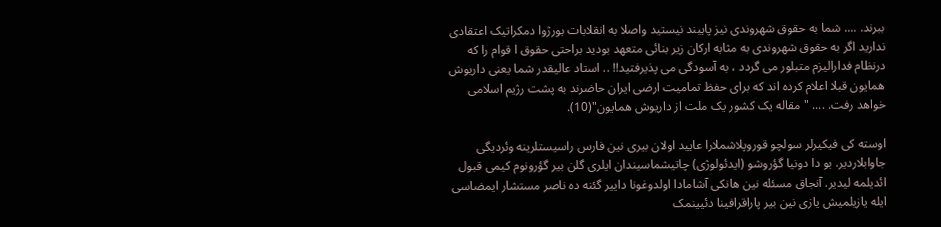ببرند. .... شما به حقوق شهروندی نیز پایبند نیستید واصلا به انقلابات بورژوا دمکراتیک اعتقادی ندارید اگر به حقوق شهروندی به مثابه ارکان زیر بنائی متعهد بودید براحتی حقوق ا قوام را که درنظام فدارالیزم متبلور می گردد ، به آسودگی می پذیرفتید!! .. استاد عالیقدر شما یعنی داریوش همایون قبلا اعلام کرده اند که برای حفظ تمامیت ارضی ایران حاضرند به پشت رژیم اسلامی خواهد رفت. .... "مقاله یک کشور یک ملت از داریوش همایون"(10).

اوسته کی فیکیرلر سولچو قوروپلاشملارا عایید اولان بیری نین فارس راسیستلرینه وئردیگی جاوابلاردیر. بو دا دونیا گؤروشو (ایدئولوژی) چاتیشماسیندان ایلری گلن بیر گؤرونوم کیمی قبول ائدیلمه لیدیر. آنجاق مسئله نین هانکی آشامادا اولدوغونا داییر گئنه ده ناصر مستشار ایمضاسی ایله یازیلمیش یازی نین بیر پاراقرافینا دئیینمک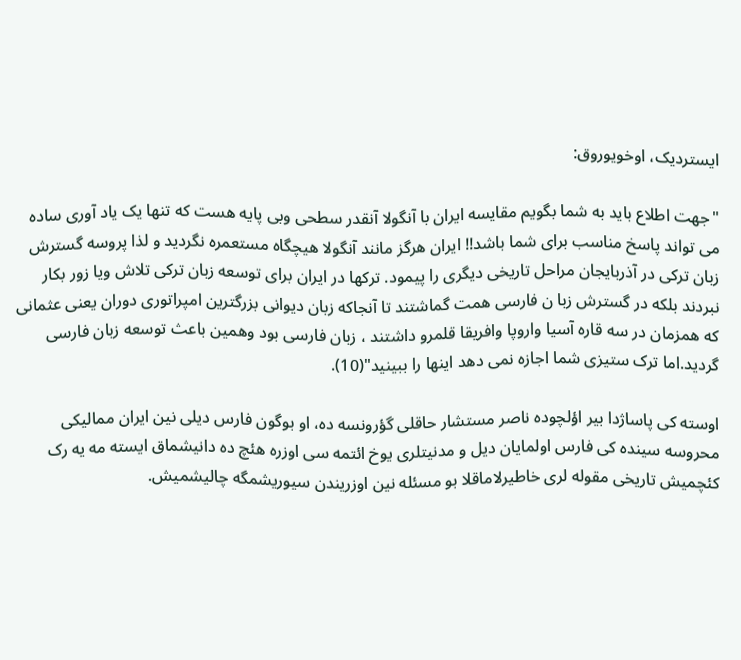ایستردیک، اوخویوروق:

"جهت اطلاع باید به شما بگویم مقایسه ایران با آنگولا آنقدر سطحی وبی پایه هست که تنها یک یاد آوری ساده می تواند پاسخ مناسب برای شما باشد!! ایران هرگز مانند آنگولا هیچگاه مستعمره نگردید و لذا پروسه گسترش زبان ترکی در آذربایجان مراحل تاریخی دیگری را پیمود. ترکها در ایران برای توسعه زبان ترکی تلاش ویا زور بکار نبردند بلکه در گسترش زبا ن فارسی همت گماشتند تا آنجاکه زبان دیوانی بزرگترین امپراتوری دوران یعنی عثمانی که همزمان در سه قاره آسیا واروپا وافریقا قلمرو داشتند ، زبان فارسی بود وهمین باعث توسعه زبان فارسی گردید.اما ترک ستیزی شما اجازه نمی دهد اینها را ببینید"(10).

اوسته کی پاساژدا بیر اؤلچوده ناصر مستشار حاقلی گؤرونسه ده، او بوگون فارس دیلی نین ایران ممالیکی محروسه سینده کی فارس اولمایان دیل و مدنیتلری یوخ ائتمه سی اوزره هئچ ده دانیشماق ایسته مه یه رک کئچمیش تاریخی مقوله لری خاطیرلاماقلا بو مسئله نین اوزریندن سیوریشمگه چالیشمیش.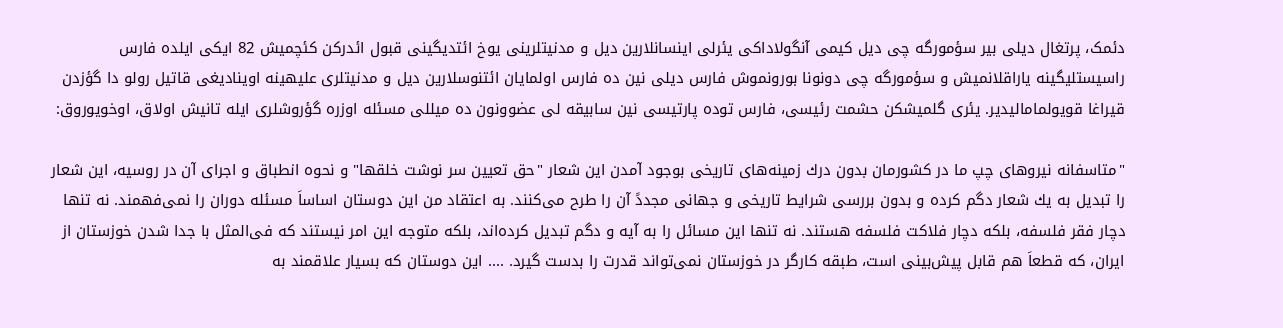دئمک، پرتغال دیلی بیر سؤمورگه چی دیل کیمی آنگولاداکی یئرلی اینسانلارین دیل و مدنیتلرینی یوخ ائتدیگینی قبول ائدرکن کئچمیش 82 ایکی ایلده فارس راسیستلیگینه یاراقلانمیش و سؤمورگه چی دونونا بورونموش فارس دیلی نین ده فارس اولمایان ائتنوسلارین دیل و مدنیتلری علیهینه اوینادیغی قاتیل رولو دا گؤزدن قیراغا قویولمامالیدیر. یئری گلمیشکن حشمت رئیسی، فارس توده پارتیسی نین سابیقه لی عضوونون ده میللی مسئله اوزره گؤروشلری ایله تانیش اولاق، اوخویوروق:

"متاسفانه نیروهای چپ ما در كشورمان بدون درك زمینه‌های تاریخی بوجود آمدن این شعار "حق تعیین سر نوشت خلقها" و نحوه انطباق و اجرای آن در روسیه، این شعار را تبدیل به یك شعار دگم كرده و بدون بررسی شرایط تاریخی و جهانی مجددً آن را طرح می‌كنند. به اعتقاد من این دوستان اساساَ مسئله دوران را نمی‌فهمند. نه تنها دچار فقر فلسفه، بلكه دچار فلاكت فلسفه هستند. نه تنها این مسائل را به آیه و دگم تبدیل كرده‌اند، بلكه متوجه این امر نیستند كه فی‌المثل با جدا شدن خوزستان از ایران، كه قطعاَ هم قابل پیش‌بینی است، طبقه كارگر در خوزستان نمی‌تواند قدرت را بدست گیرد. .... این دوستان كه بسیار علاقمند به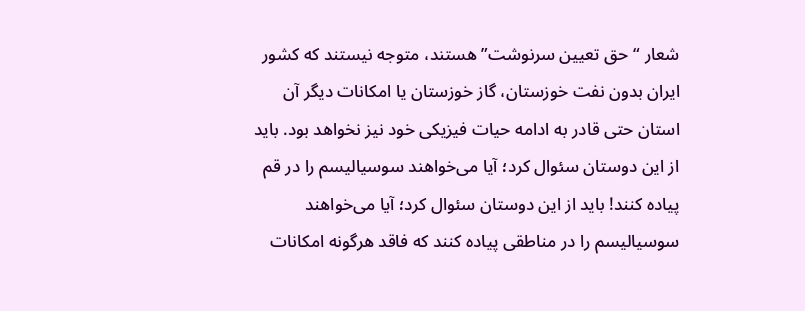شعار “حق تعیین سرنوشت” هستند، متوجه نیستند كه كشور ایران بدون نفت خوزستان، گاز خوزستان یا امكانات دیگر آن استان حتی قادر به ادامه حیات فیزیكی خود نیز نخواهد بود. باید از این دوستان سئوال كرد؛ آیا می‌خواهند سوسیالیسم را در قم پیاده كنند! باید از این دوستان سئوال كرد؛ آیا می‌خواهند سوسیالیسم را در مناطقی پیاده كنند كه فاقد هرگونه امكانات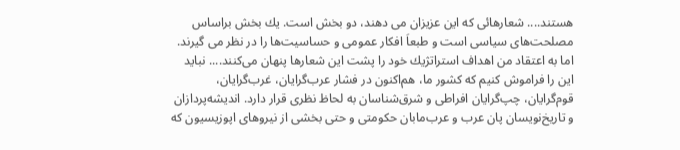هستند.... شعارهائی كه این عزیزان می دهند، دو بخش است. یك بخش براساس مصلحت‌های سیاسی است و طبعاَ افكار عمومی و حساسیت‌ها را در نظر می گیرند. اما به اعتقاد من اهداف استراتژیك خود را پشت این شعارها پنهان می‌كنند.... نباید این را فراموش كنیم كه كشور ما، هم‌اكنون در فشار عرب‌گرایان، غرب‌گرایان، قوم‌گرایان، چپ‌گرایان افراطی و شرق‌شناسان به لحاظ نظری قرار دارد. اندیشه‌پردازان و تاریخ‌نویسان پان عرب و عرب‌مابان حكومتی و حتی بخشی از نیروهای اپوزیسیون كه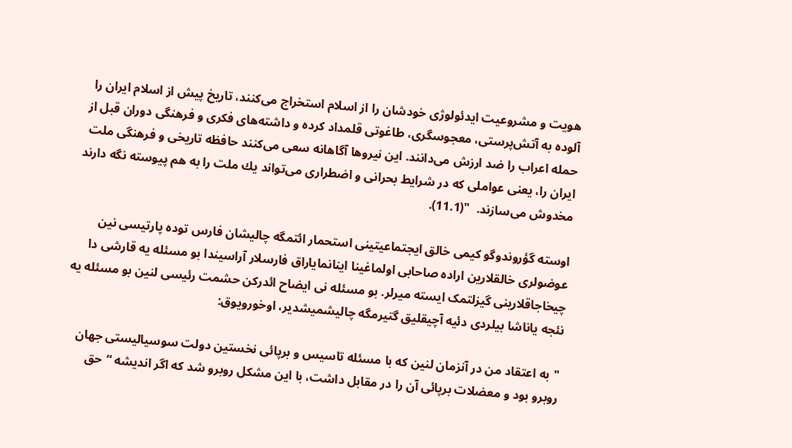هویت و مشروعیت ایدئولوژی خودشان را از اسلام استخراج می‌كنند، تاریخ پیش از اسلام ایران را آلوده به آتش‌پرستی، معجوسگری، طاغوتی قلمداد كرده و داشته‌های فكری و فرهنگی دوران قبل از حمله اعراب را ضد ارزش می‌دانند. این نیروها آگاهانه سعی می‌كنند حافظه تاریخی و فرهنگی ملت ایران را، یعنی عواملی كه در شرایط بحرانی و اضطراری می‌تواند یك ملت را به هم پیوسته نگه دارند مخدوش می‌سازند.  "(11.1).

اوسته گؤروندوگو کیمی خالق ایجتماعیتینی استحمار ائتمگه چالیشان فارس توده پارتیسی نین عوضولری خالقلارین اراده صاحابی اولماغینا اینانمایاراق فارسلار آراسیندا بو مسئله یه قارشی دا چیخاجاقلارینی گیزلتمک ایسته میرلر. بو مسئله نی ایضاح ائدرکن حشمت رئیسی لنین بو مسئله یه نئجه یاناشا بیلردی دئیه آچیقلیق گتیرمگه چالیشمیشدیر، اوخورویوق:

"به اعتقاد من در آنزمان لنین كه با مسئله تاسیس و برپائی نخستین دولت سوسیالیستی جهان روبرو بود و معضلات برپائی آن را در مقابل داشت، با این مشكل روبرو شد كه اگر اندیشه “حق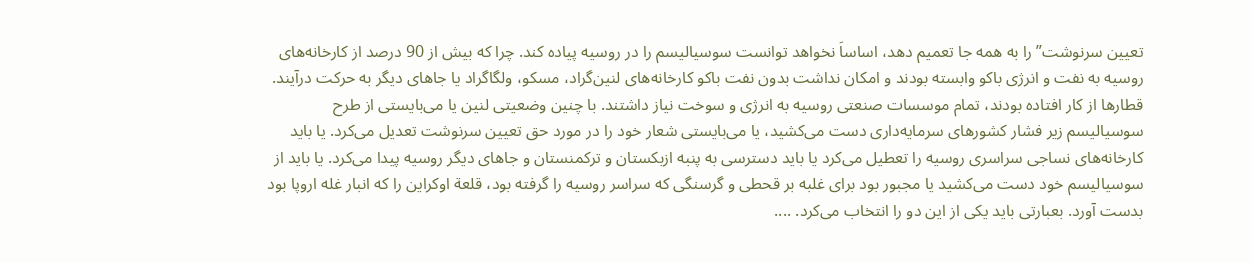تعیین سرنوشت” را به همه جا تعمیم دهد، اساساَ نخواهد توانست سوسیالیسم را در روسیه پیاده كند. چرا كه بیش از 90 درصد از كارخانه‌های روسیه به نفت و انرژی باكو وابسته بودند و امكان نداشت بدون نفت باكو كارخانه‌های لنین‌گراد، مسكو، ولگاگراد یا جاهای دیگر به حركت درآیند. قطارها از كار افتاده بودند، تمام موسسات صنعتی روسیه به انرژی و سوخت نیاز داشتند. با چنین وضعیتی لنین یا می‌بایستی از طرح سوسیالیسم زیر فشار كشورهای سرمایه‌داری دست می‌كشید، یا می‌بایستی شعار خود را در مورد حق تعیین سرنوشت تعدیل می‌كرد. یا باید كارخانه‌های نساجی سراسری روسیه را تعطیل می‌كرد یا باید دسترسی به پنبه ازبكستان و تركمنستان و جاهای دیگر روسیه پیدا می‌كرد. یا باید از سوسیالیسم خود دست می‌كشید یا مجبور بود برای غلبه بر قحطی و گرسنگی كه سراسر روسیه را گرفته بود، قلعة اوكراین را كه انبار غله اروپا بود بدست آورد. بعبارتی باید یكی از این دو را انتخاب می‌كرد. ....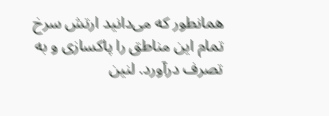همانطور كه می‌دانید ارتش سرخ تمام این مناطق را پاكسازی و به تصرف درآورد. لنین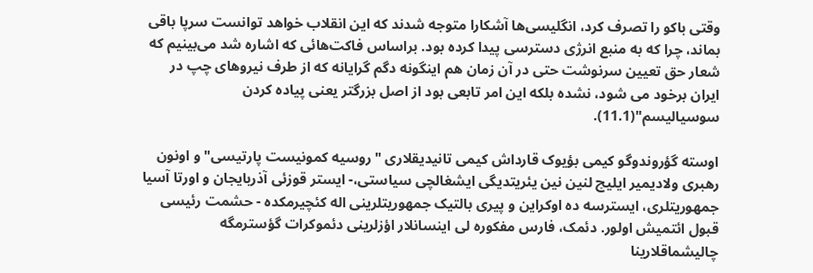وقتی باكو را تصرف كرد، انگلیسی‌ها آشكارا متوجه شدند كه این انقلاب خواهد توانست سرپا باقی بماند، چرا كه به منبع انرژی دسترسی پیدا كرده بود. براساس فاكت‌هائی كه اشاره شد می‌بینیم كه شعار حق تعیین سرنوشت حتی در آن زمان هم اینگونه دگم گرایانه كه از طرف نیروهای چپ در ایران برخود می شود، نشده بلكه این امر تابعی بود از اصل بزرگتر یعنی پیاده كردن سوسیالیسم"(11.1).

اوسته گؤروندوگو کیمی بؤیوک قارداش کیمی تانیدیقلاری "روسیه کمونیست پارتیسی" و اونون رهبری ولادیمیر ایلیچ لنین نین یئریتدیگی ایشغالچی سیاستی،- ایستر قوزئی آذربایجان و اورتا آسیا جمهوریتلری، ایسترسه ده اوکراین و پیری بالتیک جمهوریتلرینی اله کئچیرمکده - حشمت رئیسی قبول ائتمیش اولور. دئمک، فارس مفکوره لی اینسانلار اؤزلرینی دئموکرات گؤسترمگه چالیشماقلارینا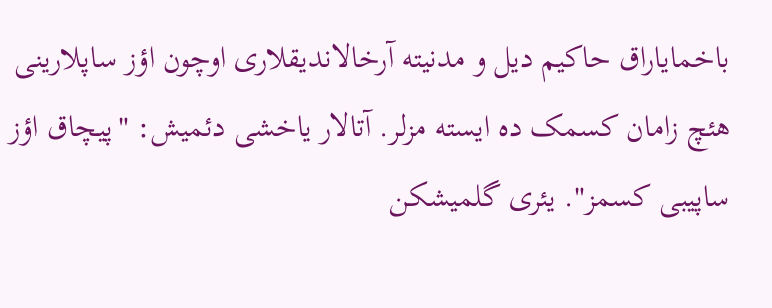باخمایاراق حاکیم دیل و مدنیته آرخالاندیقلاری اوچون اؤز ساپلارینی هئچ زامان کسمک ده ایسته مزلر. آتالار یاخشی دئمیش: "پیچاق اؤز ساپیبی کسمز". یئری گلمیشکن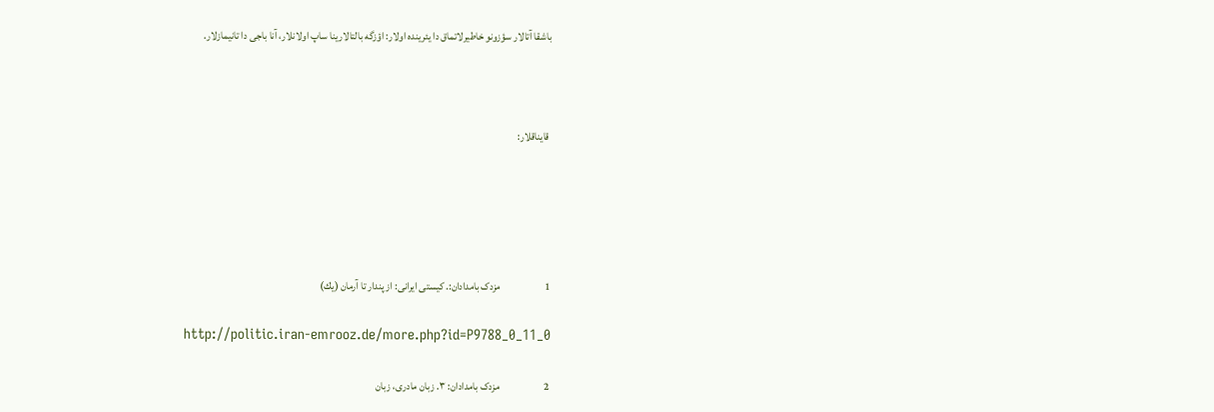باشقا آتالار سؤزونو خاطیرلاتماق دا یئرینده اولار: اؤزگه بالتالارینا ساپ اولانلار، آنا باجی دا تانیمازلار.



 قایناقلار:





1                     مزدک بامدادان:. كيستی ايرانی: از پندار تا آرمان (يك)

 http://politic.iran-emrooz.de/more.php?id=P9788_0_11_0

2                     مزدک بامدادان: ۳. زبان مادری، زبان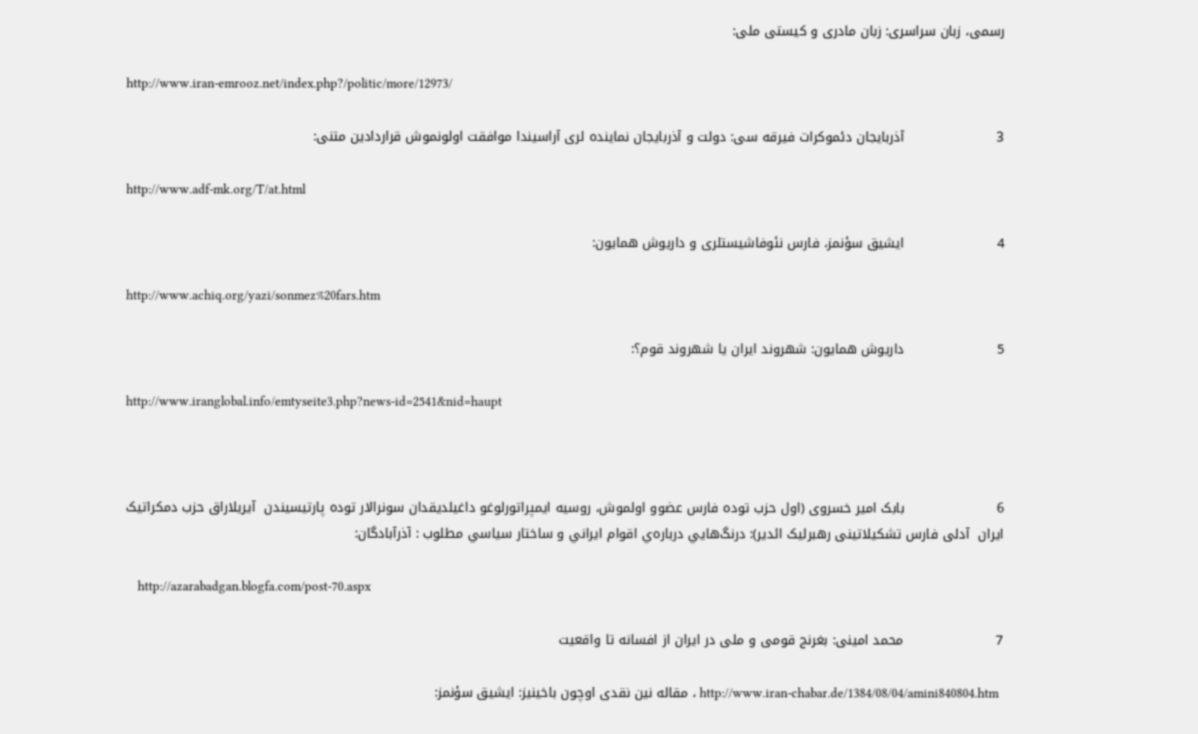رسمی، زبان سراسری: زبان مادری و کیستی ملی:

http://www.iran-emrooz.net/index.php?/politic/more/12973/

3                     آذربایجان دئموکرات فیرقه سی: دولت و آذربايجان نماينده لری آراسيندا موافقت اولونموش قراردادين متنی:

http://www.adf-mk.org/T/at.html

4                     ایشیق سؤنمز، فارس نئوفاشیستلری و داریوش همایون:

http://www.achiq.org/yazi/sonmez%20fars.htm

5                     داریوش همایون: شهروند ایران یا شهروند قوم؟:

http://www.iranglobal.info/emtyseite3.php?news-id=2541&nid=haupt



6                     بابک امیر خسروی (اول حزب توده فارس عضوو اولموش، روسیه ایمپراتورلوغو داغیلدیقدان سونرالار توده پارتیسیندن  آیریلاراق حزب دمکراتیک ایران  آدلی فارس تشکیلاتینی رهبرلیک ائدیر): درنگ‌هايي درباره‌ي اقوام ايراني و ساختار سياسي مطلوب : آذرآبادگان:

    http://azarabadgan.blogfa.com/post-70.aspx

7                     محمد امینی: بغرنج قومی و ملی در ايران از افسانه تا واقعيت

  http://www.iran-chabar.de/1384/08/04/amini840804.htm ، مقاله نین نقدی اوچون باخینیز: ایشیق سؤنمز: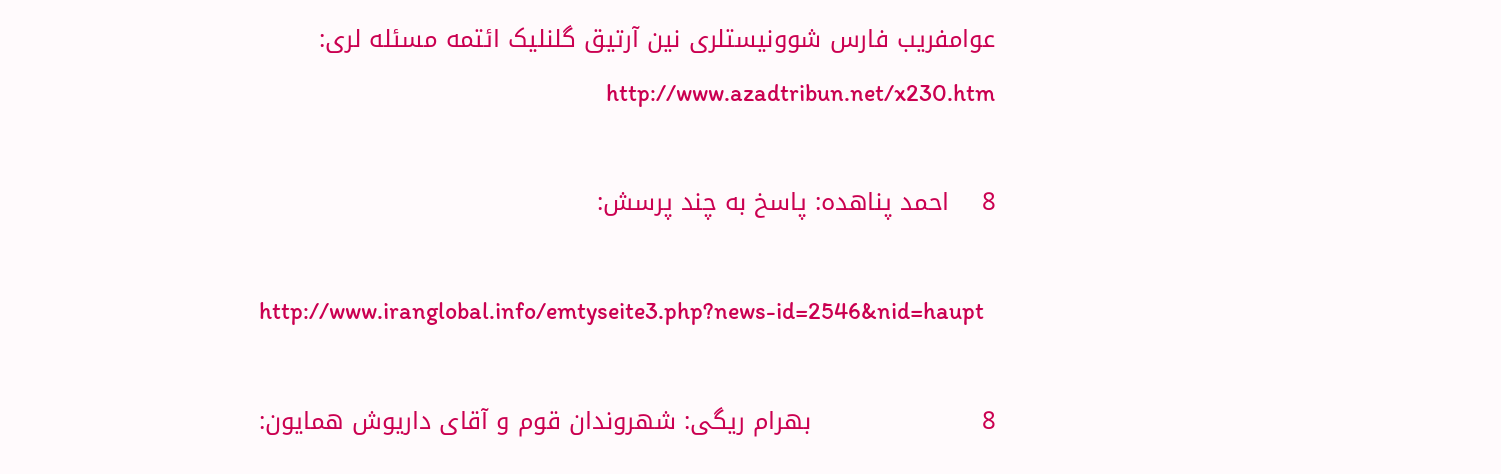عوامفریب فارس شوونیستلری نین آرتیق گلنلیک ائتمه مسئله لری: http://www.azadtribun.net/x230.htm

8    احمد پناهده: پاسخ به چند پرسش:

http://www.iranglobal.info/emtyseite3.php?news-id=2546&nid=haupt

8                     بهرام ریگی: شهروندان قوم و آقای داریوش همایون: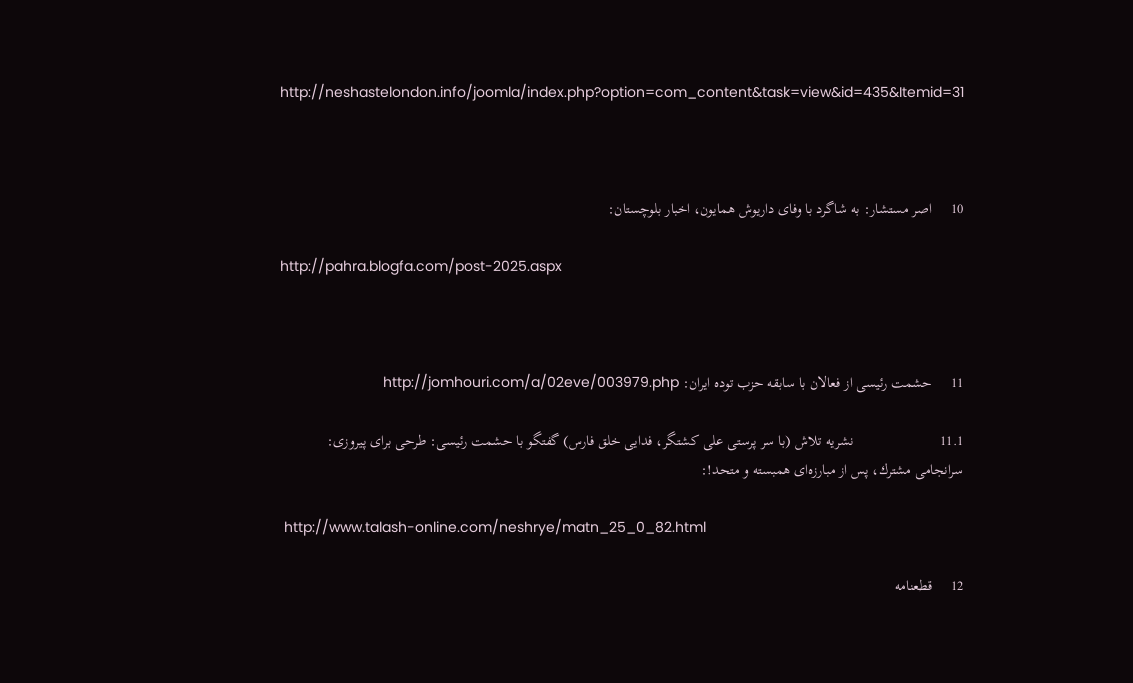http://neshastelondon.info/joomla/index.php?option=com_content&task=view&id=435&Itemid=31



10     اصر مستشار: به شاگرد با وفای داریوش همایون، اخبار بلوچستان:

http://pahra.blogfa.com/post-2025.aspx



11     حشمت رئیسی از فعالان با سابقه حزب توده ایران: http://jomhouri.com/a/02eve/003979.php

11.1                       نشریه تلاش (با سر پرستی علی کشتگر، فدایی خلق فارس) گفتگو با حشمت رئیسی: طرحی برای پیروزی: سرانجامی مشترك، پس از مبارزه‌ای همبسته و متحد!:

 http://www.talash-online.com/neshrye/matn_25_0_82.html

12     قطعنامه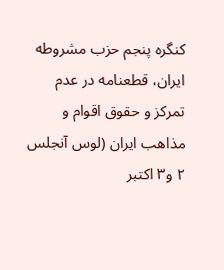کنگره پنجم حزب مشروطه ايران، قطعنامه در عدم تمرکز و حقوق اقوام و مذاهب ايران (لوس آنجلس ۲ و۳ اکتبر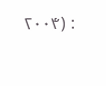۲۰۰۴) :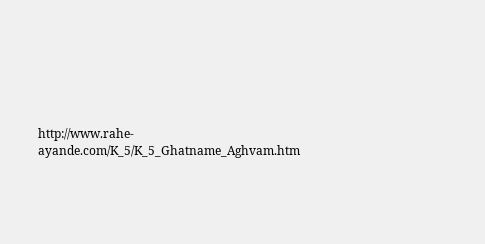http://www.rahe-ayande.com/K_5/K_5_Ghatname_Aghvam.htm